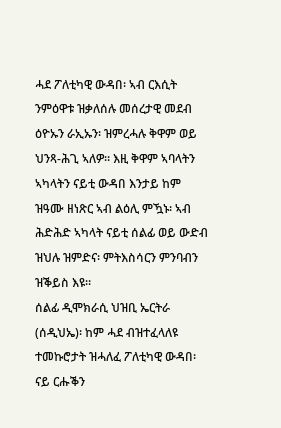ሓደ ፖለቲካዊ ውዳበ፡ ኣብ ርእሲት ንምዕዋቱ ዝቃለሰሉ መሰረታዊ መደብ ዕዮኡን ራኢኡን፡ ዝምረሓሉ ቅዋም ወይ ህንጻ-ሕጊ ኣለዎ። እዚ ቅዋም ኣባላትን ኣካላትን ናይቲ ውዳበ እንታይ ከም ዝዓሙ ዘነጽር ኣብ ልዕሊ ምዃኑ፡ ኣብ ሕድሕድ ኣካላት ናይቲ ሰልፊ ወይ ውድብ ዝህሉ ዝምድና፡ ምትእስሳርን ምንባብን ዝቕይስ እዩ።
ሰልፊ ዲሞክራሲ ህዝቢ ኤርትራ (ሰዲህኤ)፡ ከም ሓደ ብዝተፈላለዩ ተመኩሮታት ዝሓለፈ ፖለቲካዊ ውዳበ፡ ናይ ርሑቕን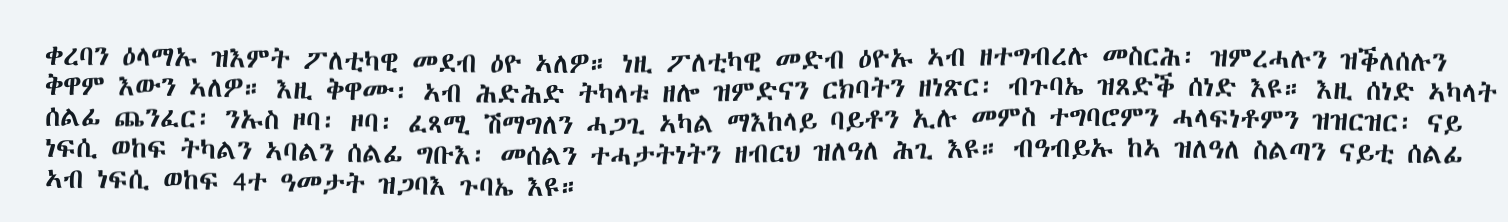ቀረባን ዕላማኡ ዝእምት ፖለቲካዊ መደብ ዕዮ ኣለዎ። ነዚ ፖለቲካዊ መድብ ዕዮኡ ኣብ ዘተግብረሉ መስርሕ፡ ዝምረሓሉን ዝቕለሰሉን ቅዋም እውን ኣለዎ። እዚ ቅዋሙ፡ ኣብ ሕድሕድ ትካላቱ ዘሎ ዝምድናን ርክባትን ዘነጽር፡ ብጉባኤ ዝጸድቕ ሰነድ እዩ። እዚ ሰነድ ኣካላት ሰልፊ ጨንፈር፡ ንኡስ ዞባ፡ ዞባ፡ ፈጻሚ ሽማግለን ሓጋጊ ኣካል ማእከላይ ባይቶን ኢሉ መምስ ተግባሮምን ሓላፍነቶምን ዝዝርዝር፡ ናይ ነፍሲ ወከፍ ትካልን ኣባልን ሰልፊ ግቡእ፡ መሰልን ተሓታትነትን ዘብርህ ዝለዓለ ሕጊ እዩ። ብዓብይኡ ከኣ ዝለዓለ ስልጣን ናይቲ ሰልፊ ኣብ ነፍሲ ወከፍ 4ተ ዓመታት ዝጋባእ ጉባኤ እዩ።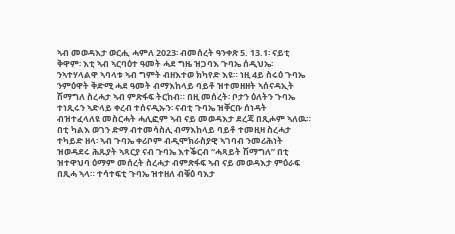ኣብ መወዳእታ ወርሒ ሓምለ 2023፡ ብመሰረት ዓንቀጽ 5. 13.1፡ ናይቲ ቅዋም፡ እቲ ኣብ ኣርባዕተ ዓመት ሓደ ግዜ ዝጋባእ ጉባኤ ሰዲህኤ፡ ንኣተሃላልዋ ኣባላቱ ኣብ ግምት ብዘእተወ ክካየድ እዩ። ነዚ 4ይ ስሩዕ ጉባኤ ንምዕዋት ቅድሚ ሓደ ዓመት ብማእከላይ ባይቶ ዝተመዘዘት ኣሰናዳኢት ሽማግለ ስረሓታ ኣብ ምጽፋፍ ትርከብ። በዚ መሰረት፡ ቦታን ዕለትን ጉባኤ ተነጺሩን ኣድላይ ቀረብ ተሰናዲኡን፡ ናብቲ ጉባኤ ዝቐርቡ ሰነዳት ብዝተፈላለዩ መስርሓት ሓሊፎም ኣብ ናይ መወዳእታ ደረጃ በጺሖም ኣለዉ። በቲ ካልእ ወገን ድማ ብተመሳስሊ ብማእከላይ ባይቶ ተመዚዛ ስረሓታ ተካይድ ዘላ፡ ኣብ ጉባኤ ቀሪቦም ብዲሞክራስያዊ ኣገባብ ንመሪሕነት ዝወዳደሩ ሕጹያት ኣጻርያ ናብ ጉባኤ እተቕርብ “ሓጻይት ሽማግለ” በቲ ዝተዋህባ ዕማም መሰረት ስረሓታ ብምጽፋፍ ኣብ ናይ መወዳእታ ምዕራፍ በጺሓ ኣላ። ተሳተፍቲ ጉባኤ ዝተዘለ ብቑዕ ባእታ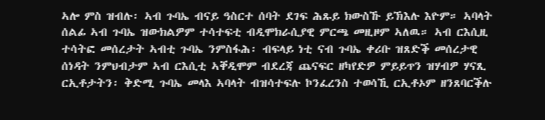ኣሎ ምስ ዝብሉ፡ ኣብ ጉባኤ ብናይ ዓስርተ ሰባት ደገፍ ሕጹይ ክውስኹ ይኽእሉ እዮም። ኣባላት ሰልፊ ኣብ ጉባኤ ዝውክልዎም ተሳተፍቲ ብዲሞክራሲያዊ ምርጫ መዚዞም ኣለዉ። ኣብ ርእሲዚ ተሳትፎ መሰረታት ኣብቲ ጉባኤ ንምስፋሕ፡ ብፍላይ ነቲ ናብ ጉባኤ ቀሪቡ ዝጸድቕ መሰረታዊ ሰነዳት ንምህብታም ኣብ ርእሲቲ ኣቐዲሞም ብደረጃ ጨናፍር ዘካየድዎ ምይይጥን ዝሃብዎ ሃናጺ ርኢቶታትን፡ ቅድሚ ጉባኤ መላእ ኣባላት ብዝሳተፍሉ ኮንፈረንስ ተወሳኺ ርኢቶኦም ዘንጸባርቕሉ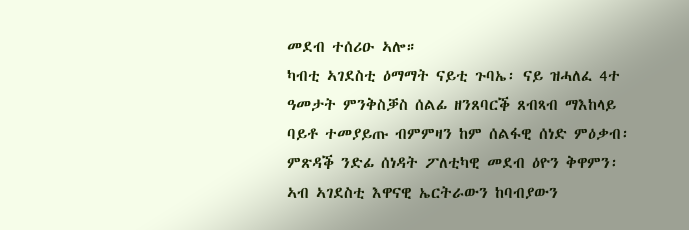መደብ ተሰሪዑ ኣሎ።
ካብቲ ኣገደስቲ ዕማማት ናይቲ ጉባኤ፡ ናይ ዝሓለፈ 4ተ ዓመታት ምንቅስቓስ ሰልፊ ዘንጸባርቕ ጸብጻብ ማእከላይ ባይቶ ተመያይጡ ብምምዛን ከም ሰልፋዊ ሰነድ ምዕቃብ፡ ምጽዳቕ ንድፊ ሰነዳት ፖለቲካዊ መደብ ዕዮን ቅዋምን፡ ኣብ ኣገደስቲ እዋናዊ ኤርትራውን ከባብያውን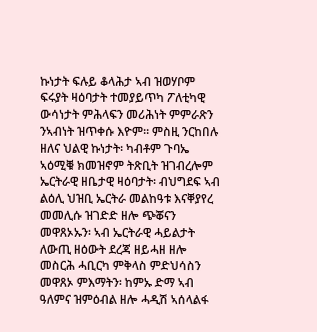ኩነታት ፍሉይ ቆላሕታ ኣብ ዝወሃቦም ፍሩያት ዛዕባታት ተመያይጥካ ፖለቲካዊ ውሳነታት ምሕላፍን መሪሕነት ምምራጽን ንኣብነት ዝጥቀሱ እዮም። ምስዚ ንርከበሉ ዘለና ህልዊ ኩነታት፡ ካብቶም ጉባኤ ኣዕሚቑ ክመዝኖም ትጽቢት ዝገብረሎም ኤርትራዊ ዘቤታዊ ዛዕባታት፡ ብህግደፍ ኣብ ልዕሊ ህዝቢ ኤርትራ መልከዓቱ እናቐያየረ መመሊሱ ዝገድድ ዘሎ ጭቖናን መዋጸኦኡን፡ ኣብ ኤርትራዊ ሓይልታት ለውጢ ዘዕውት ደረጃ ዘይሓዘ ዘሎ መስርሕ ሓቢርካ ምቅላስ ምድህሳስን መዋጸኦ ምእማትን፡ ከምኡ ድማ ኣብ ዓለምና ዝምዕብል ዘሎ ሓዲሽ ኣሰላልፋ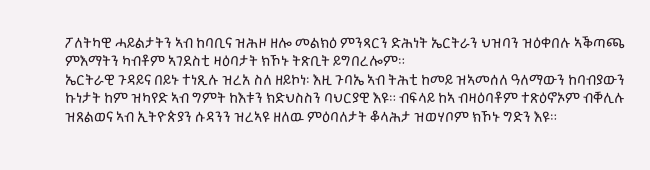ፖለትካዊ ሓይልታትን ኣብ ከባቢና ዝሕዞ ዘሎ መልክዕ ምንጻርን ድሕነት ኤርትራን ህዝባን ዝዕቀበሉ ኣቕጣጫ ምእማትን ካብቶም ኣገደስቲ ዛዕባታት ክኾኑ ትጽቢት ይግበረሎም።
ኤርትራዊ ጉዳይና በይኑ ተነጺሉ ዝረአ ስለ ዘይኮነ፡ እዚ ጉባኤ ኣብ ትሕቲ ከመይ ዝኣመሰለ ዓለማውን ከባብያውን ኩነታት ከም ዝካየድ ኣብ ግምት ከእቱን ክድህስስን ባህርያዊ እዩ። ብፍላይ ከኣ ብዛዕባቶም ተጽዕኖኦም ብቐሊሉ ዝጸልወና ኣብ ኢትዮጵያን ሱዳንን ዝረኣዩ ዘለዉ ምዕባለታት ቆላሕታ ዝወሃቦም ክኾኑ ግድን እዩ።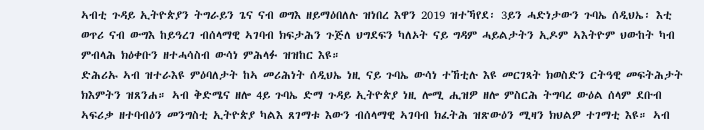ኣብቲ ጉዳይ ኢትዮጵያን ትግራይን ጌና ናብ ወግእ ዘይማዕበለሉ ዝነበረ እዋን 2019 ዝተኻየደ፡ 3ይን ሓድነታውን ጉባኤ ሰዲህኤ፡ እቲ ወጥሪ ናብ ውግእ ከይዓረገ ብሰላማዊ ኣገባብ ክፍታሕን ጉጅለ ህግደፍን ካለኦት ናይ ግዳም ሓይልታትን ኢዶም ኣእትዮም ህውከት ካብ ምብላሕ ክዕቀቡን ዘተሓሳስብ ውሳነ ምሕላፉ ዝዝከር እዩ።
ድሕሪኡ ኣብ ዝተራእዩ ምዕባለታት ከኣ መሪሕነት ሰዲህኤ ነዚ ናይ ጉባኤ ውሳነ ተኸቲሉ እዩ መርገጻት ክወስድን ርትዓዊ መፍትሕታት ክእምትን ዝጸንሐ። ኣብ ቅድሜና ዘሎ 4ይ ጉባኤ ድማ ጉዳይ ኢትዮጵያ ነዚ ሎሚ ሒዝዎ ዘሎ ምስርሕ ትግባረ ውዕል ሰላም ደቡብ ኣፍሪቃ ዘተባብዕን መንግስቲ ኢትዮጵያ ካልእ ጸገማቱ እውን ብሰላማዊ ኣገባብ ክፈትሕ ዝጽውዕን ሚዛን ክህልዎ ተገማቲ እዩ። ኣብ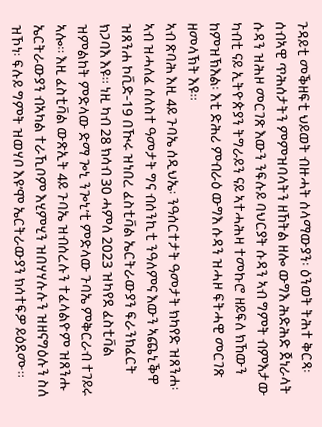ጉዳይቲ መቕዘፍቲ ህይወት ብዙሓት ሰላማውያን፡ ዕንወት ትሕተ ቅርጻ፡ ሰብኣዊ ጥሕሰታትን ምምዝባላትን ዘኸትል ዘሎ ውግእ ሕድሕድ ጀነራላት ሱዳን ዝሕዞ መርገጽ እውን ንፍሉይ ባህርያት ሱዳን ኣብ ግምት ብምእታው ካብቲ ናይ ኢትዮጵያን ትግራይን ናይ ኣተሓሕዛ ተመኩሮ ዘይፍለ ክኸውን ከምዝኽእል፡ እቲ ድሕሪ ምብራዕ ውግእ ሱዳን ዝሓዞ ፍትሓዊ መርገጽ ዘመላኽት እዩ።
ኣብ ጽባሕ እዚ 4ይ ጉባኤ ሰዲህኤ፡ ንዓሰርተታት ዓመታት ክካየድ ዝጸንሐ፡ ኣብ ዝሓለፈ ሰለስተ ዓመታት ግና ብሰንኪቲ ንዓለምና እውን ኣጨኒቕዋ ዝጸንሐ ኮቪድ-19 በዂሩ ዝነበረ ፈስቲቫል ኤርትራውያን ፍራንክፈርት ክጋባእ እዩ። ነዚ ካብ 28 ክሳብ 30 ሓምለ 2023 ዝካየደ ፈስቲቫል ዝምልከት ምድላው ድማ ጐኒ ንጐኒ’ቲ ምድላው ጉባኤ ምቅርራብ ተገይሩ ኣሎ። እዚ ፈስቲቫል ውጽኢት 4ይ ጉባኤ ዝብሰረሉን ተፈላልዮም ዝጸንሑ ኤርትራውያን ብኣካል ተራኺቦም እሂምሂን ዝበሃሃሉሉን ዝዘናግዕሉን ስለ ዝኾነ፡ ፍሉይ ግምት ዝወሃቦ እዩ’ሞ ኤርትራውያን ክሳተፍዎ ይዕደሙ።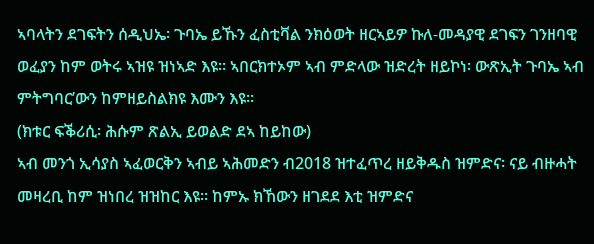ኣባላትን ደገፍትን ሰዲህኤ፡ ጉባኤ ይኹን ፈስቲቫል ንክዕወት ዘርኣይዎ ኩለ-መዳያዊ ደገፍን ገንዘባዊ ወፈያን ከም ወትሩ ኣዝዩ ዝነኣድ እዩ። ኣበርክተኦም ኣብ ምድላው ዝድረት ዘይኮነ፡ ውጽኢት ጉባኤ ኣብ ምትግባር’ውን ከምዘይስልክዩ እሙን እዩ።
(ክቱር ፍቕሪሲ፡ ሕሱም ጽልኢ ይወልድ ደኣ ከይከው)
ኣብ መንጎ ኢሳያስ ኣፈወርቅን ኣብይ ኣሕመድን ብ2018 ዝተፈጥረ ዘይቅዱስ ዝምድና፡ ናይ ብዙሓት መዛረቢ ከም ዝነበረ ዝዝከር እዩ። ከምኡ ክኸውን ዘገደደ እቲ ዝምድና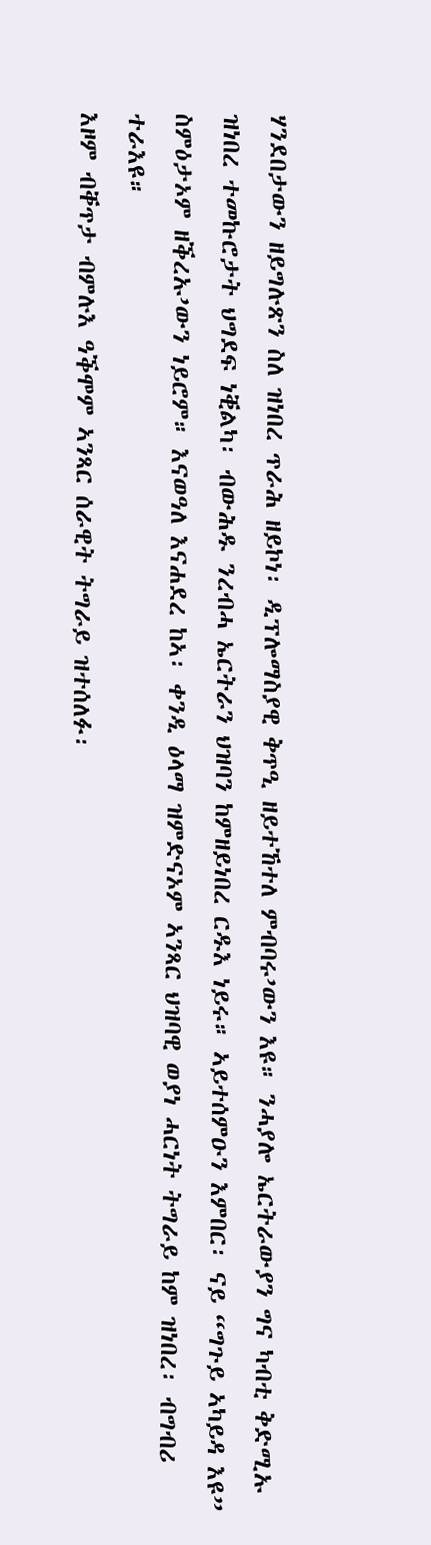ሃንደበታውን ዘይግሉጽን ስለ ዝነበረ ጥራሕ ዘይኮነ፡ ዲፕሎማስያዊ ቅጥዒ ዘይተኸተለ ምብባሩ’ውን እዩ። ንሓያሎ ኤርትራውያን ግና ካብቲ ቅድሚኡ ዝነበረ ተመኩሮታት ህግደፍ ነቒልካ፡ ብውሕዱ ንረብሓ ኤርትራን ህዝባን ከምዘይነበረ ርዱእ ነይሩ። ኣይተሰምዑን እምበር፡ ናይ “ግጉይ ኣካይዳ እዩ” ስምዕታኦም ዘቕረኡ’ውን ነይሮም። እናወዓለ እናሐደረ ከኣ፡ ቀንዲ ዕላማ ዝምድናኦም ኣንጻር ህዝባዊ ወያነ ሓርነት ትግራይ ከም ዝነበረ፡ ብግብሪ ተራእዩ።
እዞም ብቐጥታ ብምሉእ ዓቕሞም ኣንጻር ሰራዊት ትግራይ ዝተሰለፉ፡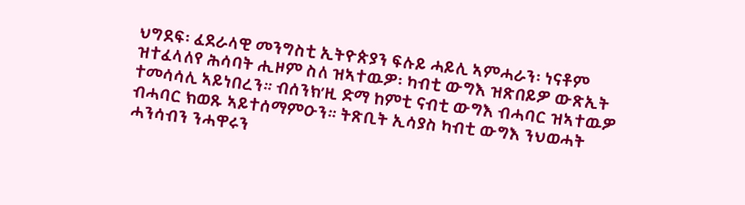ህግደፍ፡ ፈደራላዊ መንግስቲ ኢትዮጵያን ፍሉይ ሓይሊ ኣምሓራን፡ ነናቶም ዝተፈላለየ ሕሳባት ሒዞም ስለ ዝኣተዉዎ፡ ካብቲ ውግእ ዝጽበይዎ ውጽኢት ተመሳሳሊ ኣይነበረን። ብሰንክ’ዚ ድማ ከምቲ ናብቲ ውግእ ብሓባር ዝኣተዉዎ ብሓባር ክወጹ ኣይተሰማምዑን። ትጽቢት ኢሳያስ ካብቲ ውግእ ንህወሓት ሓንሳብን ንሓዋሩን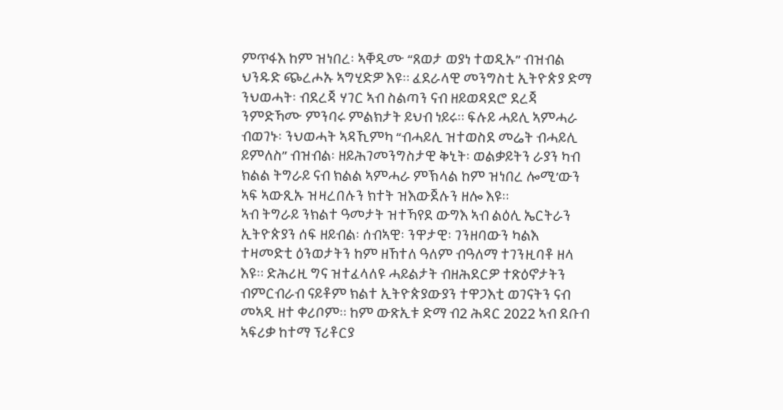ምጥፋእ ከም ዝነበረ፡ ኣቐዲሙ “ጸወታ ወያነ ተወዲኡ” ብዝብል ህንዱድ ጭረሖኡ ኣግሂድዎ እዩ። ፈደራላዊ መንግስቲ ኢትዮጵያ ድማ ንህወሓት፡ ብደረጃ ሃገር ኣብ ስልጣን ናብ ዘይወዳደሮ ደረጃ ንምድኻሙ ምንባሩ ምልክታት ይህብ ነይሩ። ፍሉይ ሓይሊ ኣምሓራ ብወገኑ፡ ንህወሓት ኣዳኺምካ “ብሓይሊ ዝተወስደ መሬት ብሓይሊ ይምለስ” ብዝብል፡ ዘይሕገመንግስታዊ ቅኒት፡ ወልቃይትን ራያን ካብ ክልል ትግራይ ናብ ክልል ኣምሓራ ምኽላል ከም ዝነበረ ሎሚ’ውን ኣፍ ኣውጺኡ ዝዛረበሉን ክተት ዝእውጀሉን ዘሎ እዩ።
ኣብ ትግራይ ንክልተ ዓመታት ዝተኻየደ ውግእ ኣብ ልዕሊ ኤርትራን ኢትዮጵያን ሰፍ ዘይብል፡ ሰብኣዊ፡ ንዋታዊ፡ ገንዘባውን ካልእ ተዛመድቲ ዕንወታትን ከም ዘኸተለ ዓለም ብዓለማ ተገንዚባቶ ዘላ እዩ። ድሕሪዚ ግና ዝተፈላለዩ ሓይልታት ብዘሕደርዎ ተጽዕኖታትን ብምርብራብ ናይቶም ክልተ ኢትዮጵያውያን ተዋጋእቲ ወገናትን ናብ መኣዲ ዘተ ቀሪቦም። ከም ውጽኢቱ ድማ ብ2 ሕዳር 2022 ኣብ ደቡብ ኣፍሪቃ ከተማ ፕሪቶርያ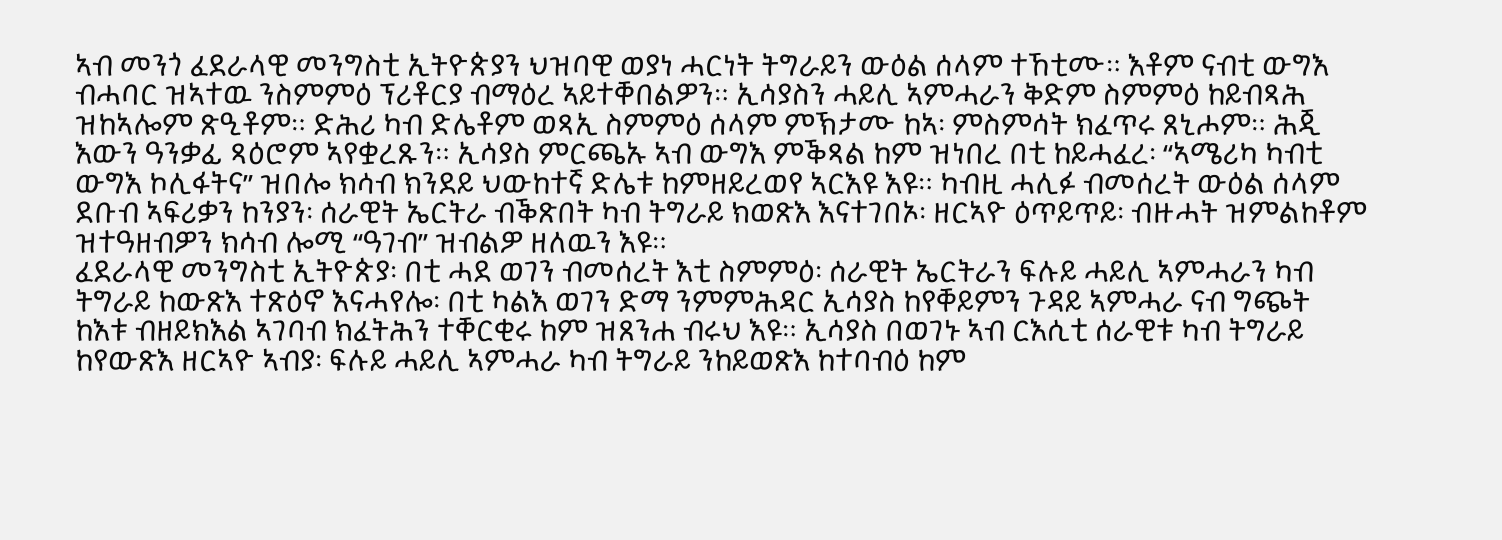ኣብ መንጎ ፈደራላዊ መንግስቲ ኢትዮጵያን ህዝባዊ ወያነ ሓርነት ትግራይን ውዕል ሰላም ተኸቲሙ። እቶም ናብቲ ውግእ ብሓባር ዝኣተዉ ንስምምዕ ፕሪቶርያ ብማዕረ ኣይተቐበልዎን። ኢሳያስን ሓይሊ ኣምሓራን ቅድም ስምምዕ ከይብጻሕ ዝከኣሎም ጽዒቶም። ድሕሪ ካብ ድሌቶም ወጻኢ ስምምዕ ሰላም ምኽታሙ ከኣ፡ ምስምሳት ክፈጥሩ ጸኒሖም። ሕጂ እውን ዓንቃፊ ጻዕሮም ኣየቋረጹን። ኢሳያስ ምርጫኡ ኣብ ውግእ ምቕጻል ከም ዝነበረ በቲ ከይሓፈረ፡ “ኣሜሪካ ካብቲ ውግእ ኮሊፋትና” ዝበሎ ክሳብ ክንደይ ህውከተኛ ድሌቱ ከምዘይረወየ ኣርእዩ እዩ። ካብዚ ሓሊፉ ብመሰረት ውዕል ሰላም ደቡብ ኣፍሪቃን ከንያን፡ ሰራዊት ኤርትራ ብቕጽበት ካብ ትግራይ ክወጽእ እናተገበኦ፡ ዘርኣዮ ዕጥይጥይ፡ ብዙሓት ዝምልከቶም ዝተዓዘብዎን ክሳብ ሎሚ “ዓገብ” ዝብልዎ ዘለዉን እዩ።
ፈደራላዊ መንግስቲ ኢትዮጵያ፡ በቲ ሓደ ወገን ብመሰረት እቲ ስምምዕ፡ ሰራዊት ኤርትራን ፍሉይ ሓይሊ ኣምሓራን ካብ ትግራይ ከውጽእ ተጽዕኖ እናሓየሎ፡ በቲ ካልእ ወገን ድማ ንምምሕዳር ኢሳያስ ከየቐይምን ጉዳይ ኣምሓራ ናብ ግጭት ከእቱ ብዘይክእል ኣገባብ ክፈትሕን ተቐርቂሩ ከም ዝጸንሐ ብሩህ እዩ። ኢሳያስ በወገኑ ኣብ ርእሲቲ ሰራዊቱ ካብ ትግራይ ከየውጽእ ዘርኣዮ ኣብያ፡ ፍሉይ ሓይሊ ኣምሓራ ካብ ትግራይ ንከይወጽእ ከተባብዕ ከም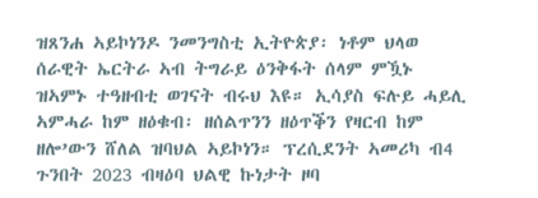ዝጸንሐ ኣይኮነንዶ ንመንግስቲ ኢትዮጵያ፡ ነቶም ህላወ ሰራዊት ኤርትራ ኣብ ትግራይ ዕንቅፋት ሰላም ምዃኑ ዝኣምኑ ተዓዘብቲ ወገናት ብሩህ እዩ። ኢሳያስ ፍሉይ ሓይሊ ኣምሓራ ከም ዘዕቁብ፡ ዘሰልጥንን ዘዕጥቕን የዛርብ ከም ዘሎ’ውን ሸለል ዝባህል ኣይኮነን። ፕረሲደንት ኣመሪካ ብ4 ጉንበት 2023 ብዛዕባ ህልዊ ኩነታት ዞባ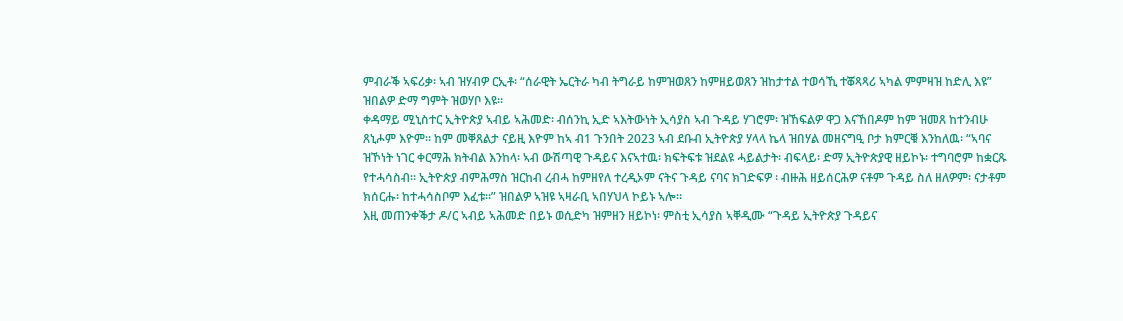ምብራቕ ኣፍሪቃ፡ ኣብ ዝሃብዎ ርኢቶ፡ “ሰራዊት ኤርትራ ካብ ትግራይ ከምዝወጸን ከምዘይወጸን ዝከታተል ተወሳኺ ተቖጻጻሪ ኣካል ምምዛዝ ከድሊ እዩ” ዝበልዎ ድማ ግምት ዝወሃቦ እዩ።
ቀዳማይ ሚኒስተር ኢትዮጵያ ኣብይ ኣሕመድ፡ ብሰንኪ ኢድ ኣእትውነት ኢሳያስ ኣብ ጉዳይ ሃገሮም፡ ዝኸፍልዎ ዋጋ እናኸበዶም ከም ዝመጸ ከተንብሁ ጸኒሖም እዮም። ከም መቐጸልታ ናይዚ እዮም ከኣ ብ1 ጉንበት 2023 ኣብ ደቡብ ኢትዮጵያ ሃላላ ኬላ ዝበሃል መዘናግዒ ቦታ ክምርቑ እንከለዉ፡ “ኣባና ዝኾነት ነገር ቀርማሕ ክትብል እንከላ፡ ኣብ ውሽጣዊ ጉዳይና እናኣተዉ፡ ክፍትፍቱ ዝደልዩ ሓይልታት፡ ብፍላይ፡ ድማ ኢትዮጵያዊ ዘይኮኑ፡ ተግባሮም ከቋርጹ የተሓሳስብ። ኢትዮጵያ ብምሕማስ ዝርከብ ረብሓ ከምዘየለ ተረዲኦም ናትና ጉዳይ ናባና ክገድፍዎ ፡ ብዙሕ ዘይሰርሕዎ ናቶም ጉዳይ ስለ ዘለዎም፡ ናታቶም ክሰርሑ፡ ከተሓሳስቦም እፈቱ።” ዝበልዎ ኣዝዩ ኣዛራቢ ኣበሃህላ ኮይኑ ኣሎ።
እዚ መጠንቀቕታ ዶ/ር ኣብይ ኣሕመድ በይኑ ወሲድካ ዝምዘን ዘይኮነ፡ ምስቲ ኢሳያስ ኣቐዲሙ “ጉዳይ ኢትዮጵያ ጉዳይና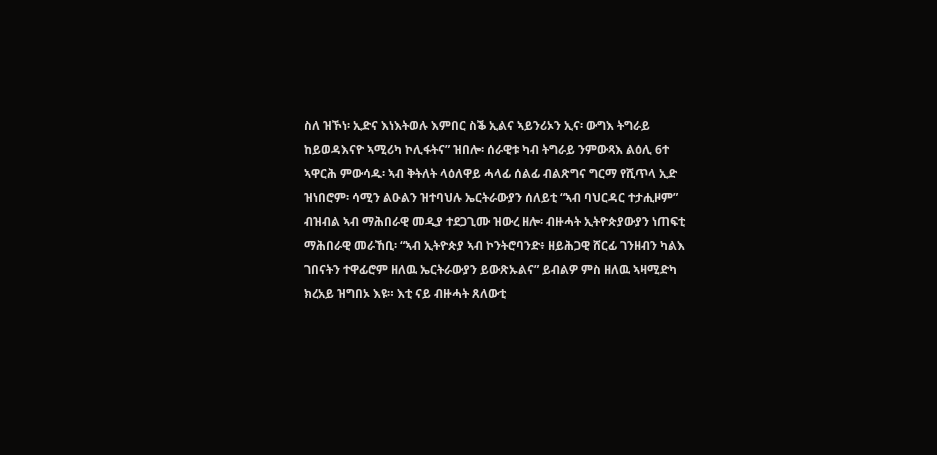ስለ ዝኾነ፡ ኢድና እነእትወሉ እምበር ስቕ ኢልና ኣይንሪኦን ኢና፡ ውግእ ትግራይ ከይወዳእናዮ ኣሚሪካ ኮሊፋትና” ዝበሎ፡ ሰራዊቱ ካብ ትግራይ ንምውጻእ ልዕሊ 6ተ ኣዋርሕ ምውሳዱ፡ ኣብ ቅትለት ላዕለዋይ ሓላፊ ሰልፊ ብልጽግና ግርማ የሺጥላ ኢድ ዝነበሮም፡ ሳሚን ልዑልን ዝተባህሉ ኤርትራውያን ሰለይቲ “ኣብ ባህርዳር ተታሒዞም” ብዝብል ኣብ ማሕበራዊ መዲያ ተደጋጊሙ ዝውረ ዘሎ፡ ብዙሓት ኢትዮጵያውያን ነጠፍቲ ማሕበራዊ መራኸቢ፡ “ኣብ ኢትዮጵያ ኣብ ኮንትሮባንድ፥ ዘይሕጋዊ ሸርፊ ገንዘብን ካልእ ገበናትን ተዋፊሮም ዘለዉ ኤርትራውያን ይውጽኡልና” ይብልዎ ምስ ዘለዉ ኣዛሚድካ ክረአይ ዝግበኦ እዩ። እቲ ናይ ብዙሓት ጸለውቲ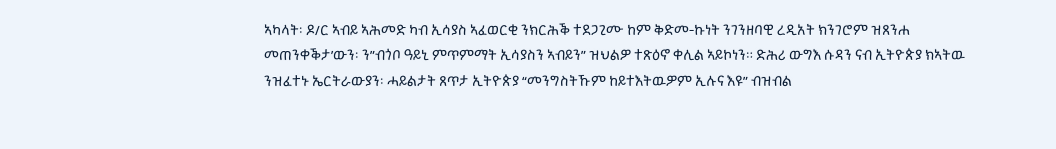ኣካላት፡ ዶ/ር ኣብይ ኣሕመድ ካብ ኢሳያስ ኣፈወርቂ ንክርሕቕ ተደጋጊሙ ከም ቅድመ-ኩነት ንገንዘባዊ ረዲአት ክንገሮም ዝጸንሐ መጠንቀቕታ’ውን፡ ን”ብጎቦ ዓይኒ ምጥምማት ኢሳያስን ኣብይን” ዝህልዎ ተጽዕኖ ቀሊል ኣይኮነን። ድሕሪ ውግእ ሱዳን ናብ ኢትዮጵያ ክኣትዉ ንዝፈተኑ ኤርትራውያን፡ ሓይልታት ጸጥታ ኢትዮጵያ “መንግስትኹም ከይተእትዉዎም ኢሉና እዩ” ብዝብል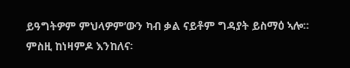ይዓግትዎም ምህላዎም’ውን ካብ ቃል ናይቶም ግዳያት ይስማዕ ኣሎ።
ምስዚ ከነዛምዶ እንከለና፡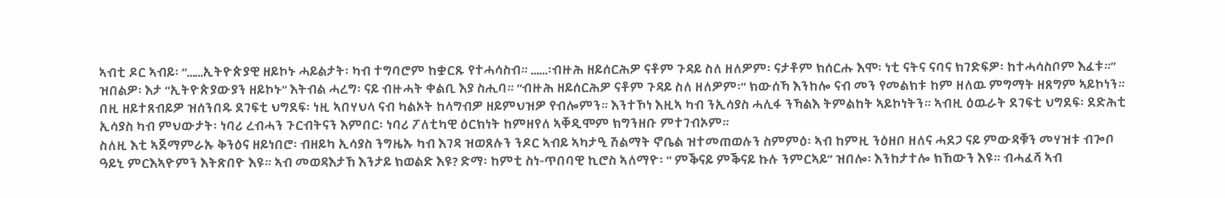ኣብቲ ዶር ኣብይ፡ “……ኢትዮጵያዊ ዘይኮኑ ሓይልታት፡ ካብ ተግባሮም ከቋርጹ የተሓሳስብ። …...፡ብዙሕ ዘይሰርሕዎ ናቶም ጉዳይ ስለ ዘለዎም፡ ናታቶም ክሰርሑ እሞ፡ ነቲ ናትና ናባና ክገድፍዎ፡ ከተሓሳስቦም እፈቱ።” ዝበልዎ፡ እታ “ኢትዮጵያውያን ዘይኮኑ” እትብል ሓረግ፡ ናይ ብዙሓት ቀልቢ እያ ስሒባ። “ብዙሕ ዘይሰርሕዎ ናቶም ጉዳይ ስለ ዘለዎም፡” ክውሰኻ እንከሎ ናብ መን የመልክቱ ከም ዘለዉ ምግማት ዘጸግም ኣይኮነን። በዚ ዘይተጸብይዎ ዝሰንበዱ ደገፍቲ ህግደፍ፡ ነዚ ኣበሃህላ ናብ ካልኦት ከላግብዎ ዘይምህዝዎ የብሎምን። እንተኾነ እዚኣ ካብ ንኢሳያስ ሓሊፋ ንኻልእ ትምልከት ኣይኮነትን። ኣብዚ ዕዉራት ደገፍቲ ህግደፍ፡ ደድሕቲ ኢሳያስ ካብ ምህውታት፡ ነባሪ ረብሓን ጉርብትናን እምበር፡ ነባሪ ፖለቲካዊ ዕርክነት ከምዘየለ ኣቐዲሞም ክግንዘቡ ምተገብኦም።
ስለዚ እቲ ኣጀማምራኡ ቅንዕና ዘይነበሮ፡ ብዘይካ ኢሳያስ ንግዜኡ ካብ እገዳ ዝወጸሉን ንዶር ኣብይ ኣካታዒ ሽልማት ኖቤል ዝተመጠወሉን ስምምዕ፡ ኣብ ከምዚ ንዕዘቦ ዘለና ሓደጋ ናይ ምውዳቑን መሃዝቱ ብጐቦ ዓይኒ ምርእኣዮምን እትጽበዮ እዩ። ኣብ መወዳእታኸ እንታይ ክወልድ እዩ? ድማ፡ ከምቲ ስነ-ጥበባዊ ኪሮስ ኣለማዮ፡ “ ምቕናይ ምቕናይ ኩሉ ንምርኣይ” ዝበሎ፡ እንከታተሎ ክኸውን እዩ። ብሓፈሻ ኣብ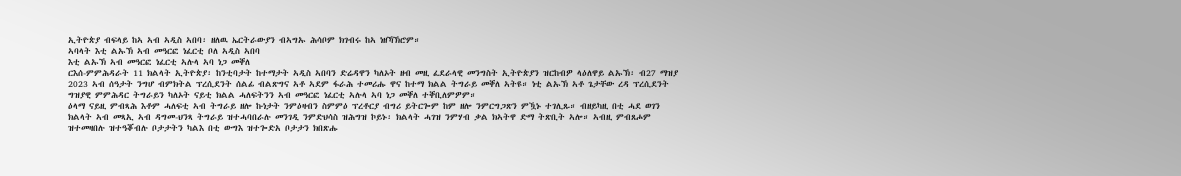ኢትዮጵያ ብፍላይ ከኣ ኣብ ኣዲስ ኣበባ፡ ዘለዉ ኤርትራውያን ብኣግኡ ሕሳቦም ክገብሩ ከኣ ነዘኻኽሮም።
ኣባላት እቲ ልኡኽ ኣብ መዓርፎ ነፈርቲ ቦለ ኣዲስ ኣበባ
እቲ ልኡኽ ኣብ መዓርፎ ነፈርቲ ኣሉላ ኣባ ነጋ መቐለ
ርእሰ-ምምሕዳራት 11 ክልላት ኢትዮጵያ፡ ከንቲባታት ከተማታት ኣዲስ ኣበባን ድሬዳዋን ካለኦት ዘብ መዚ ፈደራላዊ መንግስት ኢትዮጵያን ዝርከብዎ ላዕለዋይ ልኡኽ፡ ብ27 ማዝያ 2023 ኣብ ሰዓታት ንግሆ ብምክትል ፕረሲደንት ሰልፊ ብልጽግና ኣቶ ኣደም ፋራሕ ተመሪሑ ዋና ከተማ ክልል ትግራይ መቐለ ኣትዩ። ነቲ ልኡኽ ኣቶ ጌታቸው ረዳ ፕረሲደንት ግዝያዊ ምምሕዳር ትግራይን ካለኦት ናይቲ ክልል ሓለፍትንን ኣብ መዓርፎ ነፈርቲ ኣሉላ ኣባ ነጋ መቐለ ተቐቢለምዎም።
ዕላማ ናይዚ ምብጻሕ እቶም ሓለፍቲ ኣብ ትግራይ ዘሎ ኩነታት ንምዕዛብን ስምምዕ ፕረቶርያ ብግሪ ይትርጐም ከም ዘሎ ንምርግጋጽን ምዃኑ ተገሊጹ። ብዘይካዚ በቲ ሓደ ወገን ክልላት ኣብ መጻኢ ኣብ ዳግመ-ህንጻ ትግራይ ዝተሓባበራሉ መንገዲ ንምድህሳስ ዝሕግዝ ኮይኑ፡ ክልላት ሓገዝ ንምሃብ ቃል ክኣትዋ ድማ ትጽቢት ኣሎ። ኣብዚ ምብጸሖም ዝተመዛበሉ ዝተዓቖብሉ ቦታታትን ካልእ በቲ ውግእ ዝተጐድአ ቦታታን ክበጽሑ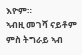እዮም።
ኣብዚ መገሻ ናይቶም ምስ ትግራይ ኣብ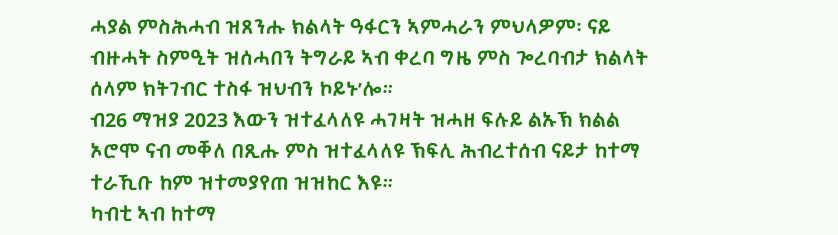ሓያል ምስሕሓብ ዝጸንሑ ክልላት ዓፋርን ኣምሓራን ምህላዎም፡ ናይ ብዙሓት ስምዒት ዝሰሓበን ትግራይ ኣብ ቀረባ ግዜ ምስ ጐረባብታ ክልላት ሰላም ክትገብር ተስፋ ዝህብን ኮይኑ’ሎ።
ብ26 ማዝያ 2023 እውን ዝተፈላለዩ ሓገዛት ዝሓዘ ፍሉይ ልኡኽ ክልል ኦሮሞ ናብ መቐለ በጺሑ ምስ ዝተፈላለዩ ኽፍሊ ሕብረተሰብ ናይታ ከተማ ተራኺቡ ከም ዝተመያየጠ ዝዝከር እዩ።
ካብቲ ኣብ ከተማ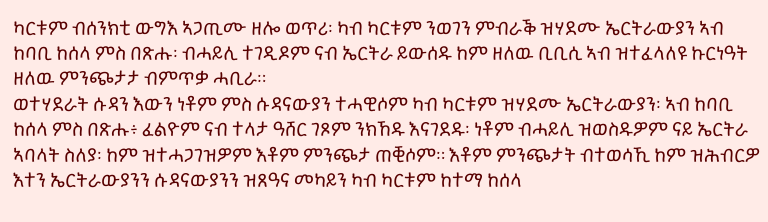ካርቱም ብሰንክቲ ውግእ ኣጋጢሙ ዘሎ ወጥሪ፡ ካብ ካርቱም ንወገን ምብራቕ ዝሃደሙ ኤርትራውያን ኣብ ከባቢ ከሰላ ምስ በጽሑ፡ ብሓይሊ ተገዲዶም ናብ ኤርትራ ይውሰዱ ከም ዘለዉ ቢቢሲ ኣብ ዝተፈላለዩ ኩርነዓት ዘለዉ ምንጭታታ ብምጥቃ ሓቢራ።
ወተሃደራት ሱዳን እውን ነቶም ምስ ሱዳናውያን ተሓዊሶም ካብ ካርቱም ዝሃደሙ ኤርትራውያን፡ ኣብ ከባቢ ከሰላ ምስ በጽሑ፥ ፈልዮም ናብ ተላታ ዓሸር ገጾም ንክኸዱ እናገደዱ፡ ነቶም ብሓይሊ ዝወስዱዎም ናይ ኤርትራ ኣባላት ስለያ፡ ከም ዝተሓጋገዝዎም እቶም ምንጭታ ጠቒሶም። እቶም ምንጭታት ብተወሳኺ ከም ዝሕብርዎ እተን ኤርትራውያንን ሱዳናውያንን ዝጸዓና መካይን ካብ ካርቱም ከተማ ከሰላ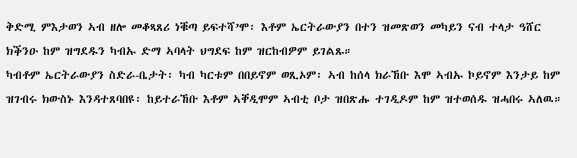ቅድሚ ምእታወን ኣብ ዘሎ መቆጻጸሪ ነቑጣ ይፍተሻ’ሞ፡ እቶም ኤርትራውያን በተን ዝመጽወን መካይን ናብ ተላታ ዓሸር ክቕንዑ ከም ዝግደዱን ካብኡ ድማ ኣባላት ህግደፍ ከም ዝርከብዎም ይገልጹ።
ካብቶም ኤርትራውያን ስድራ-ቤታት፡ ካብ ካርቱም በበይኖም ወጺኦም፡ ኣብ ከሰላ ክራኸቡ እሞ ኣብኡ ኮይኖም እንታይ ከም ዝገብሩ ክውስኑ እንዳተጸባበዩ፡ ከይተራኸቡ እቶም ኣቐዲሞም ኣብቲ ቦታ ዝበጽሑ ተገዲዶም ከም ዝተወሰዱ ዝሓበሩ ኣለዉ።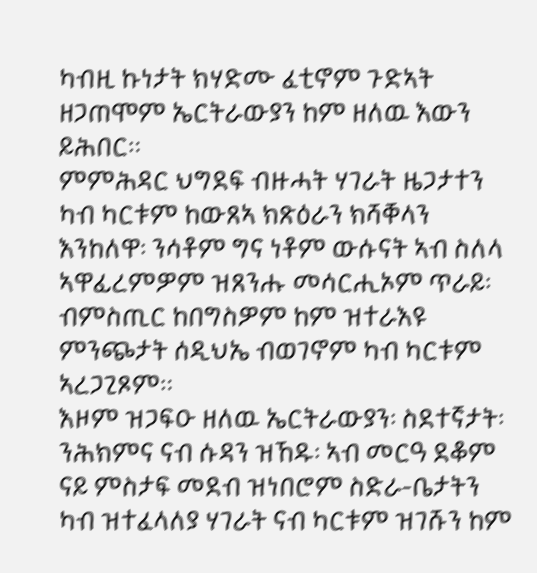ካብዚ ኩነታት ክሃድሙ ፈቲኖም ጉድኣት ዘጋጠሞም ኤርትራውያን ከም ዘለዉ እውን ይሕበር።
ምምሕዳር ህግደፍ ብዙሓት ሃገራት ዜጋታተን ካብ ካርቱም ከውጸኣ ክጽዕራን ክሻቐላን እንከለዋ፡ ንሳቶም ግና ነቶም ውሱናት ኣብ ስለላ ኣዋፊረምዎም ዝጸንሑ መሳርሒኦም ጥራይ፡ ብምስጢር ከበግስዎም ከም ዝተራእዩ ምንጭታት ሰዲህኤ ብወገኖም ካብ ካርቱም ኣረጋጊጾም።
እዞም ዝጋፍዑ ዘለዉ ኤርትራውያን፡ ስደተኛታት፡ ንሕክምና ናብ ሱዳን ዝኸዱ፡ ኣብ መርዓ ደቆም ናይ ምስታፍ መደብ ዝነበሮም ስድራ-ቤታትን ካብ ዝተፈላለያ ሃገራት ናብ ካርቱም ዝገሹን ከም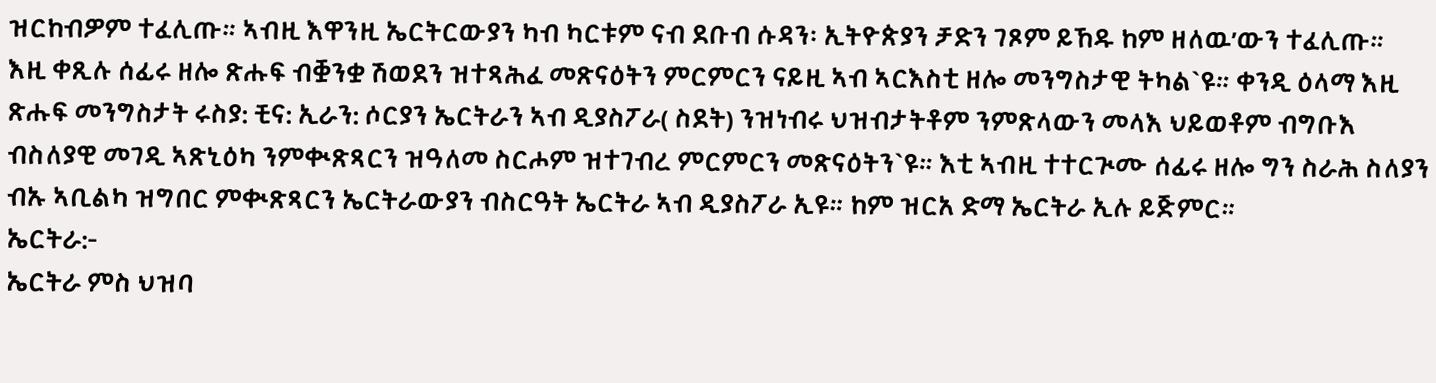ዝርከብዎም ተፈሊጡ። ኣብዚ እዋንዚ ኤርትርውያን ካብ ካርቱም ናብ ደቡብ ሱዳን፡ ኢትዮጵያን ቻድን ገጾም ይኸዱ ከም ዘለዉ’ውን ተፈሊጡ።
እዚ ቀጺሉ ሰፊሩ ዘሎ ጽሑፍ ብቛንቋ ሽወደን ዝተጻሕፈ መጽናዕትን ምርምርን ናይዚ ኣብ ኣርእስቲ ዘሎ መንግስታዊ ትካል`ዩ። ቀንዲ ዕላማ እዚ ጽሑፍ መንግስታት ሩስያ: ቺና: ኢራን: ሶርያን ኤርትራን ኣብ ዲያስፖራ( ስደት) ንዝነብሩ ህዝብታትቶም ንምጽላውን መላእ ህይወቶም ብግቡእ ብስለያዊ መገዲ ኣጽኒዕካ ንምቊጽጻርን ዝዓለመ ስርሖም ዝተገብረ ምርምርን መጽናዕትን`ዩ። እቲ ኣብዚ ተተርጒሙ ሰፊሩ ዘሎ ግን ስራሕ ስለያን ብኡ ኣቢልካ ዝግበር ምቊጽጻርን ኤርትራውያን ብስርዓት ኤርትራ ኣብ ዲያስፖራ ኢዩ። ከም ዝርአ ድማ ኤርትራ ኢሉ ይጅምር።
ኤርትራ:-
ኤርትራ ምስ ህዝባ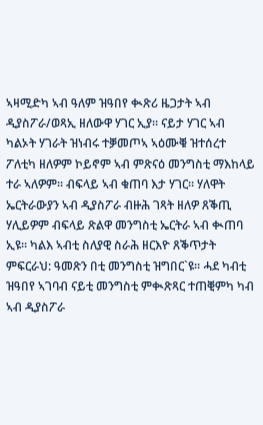ኣዛሚድካ ኣብ ዓለም ዝዓበየ ቊጽሪ ዜጋታት ኣብ ዲያስፖራ/ወጻኢ ዘለውዋ ሃገር ኢያ። ናይታ ሃገር ኣብ ካልኦት ሃገራት ዝነብሩ ተቓመጦኣ ኣዕሙቑ ዝተሰረተ ፖለቲካ ዘለዎም ኮይኖም ኣብ ምጽናዕ መንግስቲ ማእከላይ ተራ ኣለዎም። ብፍላይ ኣብ ቁጠባ እታ ሃገር። ሃለዋት ኤርትራውያን ኣብ ዲያስፖራ ብዙሕ ገጻት ዘለዎ ጸቕጢ ሃሊይዎም ብፍላይ ጽልዋ መንግስቲ ኤርትራ ኣብ ቊጠባ ኢዩ። ካልእ ኣብቲ ስለያዊ ስራሕ ዘርእዮ ጸቕጥታት ምፍርራህ: ዓመጽን በቲ መንግስቲ ዝግበር`ዩ። ሓደ ካብቲ ዝዓበየ ኣገባብ ናይቲ መንግስቲ ምቊጽጻር ተጠቒምካ ካብ ኣብ ዲያስፖራ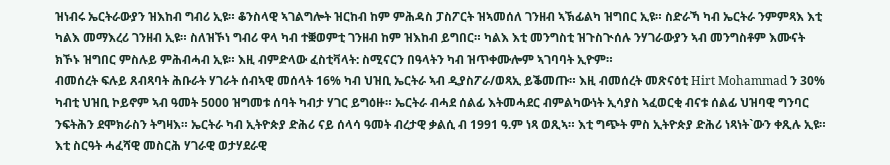ዝነብሩ ኤርትራውያን ዝእከብ ግብሪ ኢዩ። ቆንስላዊ ኣገልግሎት ዝርከብ ከም ምሕዳስ ፓስፖርት ዝኣመሰለ ገንዘብ ኣኽፊልካ ዝግበር ኢዩ። ስድራኻ ካብ ኤርትራ ንምምጻእ እቲ ካልእ መማእረሪ ገንዘብ ኢዩ። ስለዝኾነ ግብሪ ዋላ ካብ ተቛወምቲ ገንዘብ ከም ዝእከብ ይግበር። ካልእ እቲ መንግስቲ ዝጉስጒሰሉ ንሃገራውያን ኣብ መንግስቶም እሙናት ክኾኑ ዝግበር ምስሉይ ምሕብሓብ ኢዩ። እዚ ብምድላው ፈስቲቫላት: ስሚናርን በዓላትን ካብ ዝጥቀሙሎም ኣገባባት ኢዮም።
ብመሰረት ፍሉይ ጸብጻባት ሕቡራት ሃገራት ሰብኣዊ መሰላት 16% ካብ ህዝቢ ኤርትራ ኣብ ዲያስፖራ/ወጻኢ ይቕመጡ። እዚ ብመሰረት መጽናዕቲ Hirt Mohammad ን 30% ካብቲ ህዝቢ ኮይኖም ኣብ ዓመት 5000 ዝግመቱ ሰባት ካብታ ሃገር ይግዕዙ። ኤርትራ ብሓደ ሰልፊ እትመሓደር ብምልካውነት ኢሳያስ ኣፈወርቂ ብናቱ ሰልፊ ህዝባዊ ግንባር ንፍትሕን ደሞክራስን ትግዛእ። ኤርትራ ካብ ኢትዮጵያ ድሕሪ ናይ ሰላሳ ዓመት ብረታዊ ቃልሲ ብ 1991 ዓ.ም ነጻ ወጺኣ። እቲ ግጭት ምስ ኢትዮጵያ ድሕሪ ነጻነት`ውን ቀጺሉ ኢዩ። እቲ ስርዓት ሓፈሻዊ መስርሕ ሃገራዊ ወታሃደራዊ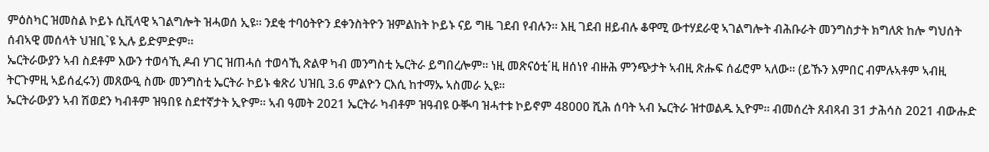ምዕስካር ዝመስል ኮይኑ ሲቪላዊ ኣገልግሎት ዝሓወሰ ኢዩ። ንደቂ ተባዕትዮን ደቀንስትዮን ዝምልከት ኮይኑ ናይ ግዜ ገደብ የብሉን። እዚ ገደብ ዘይብሉ ቆዋሚ ውተሃደራዊ ኣገልግሎት ብሕቡራት መንግስታት ክግለጽ ከሎ ግህሰት ሰብኣዊ መሰላት ህዝቢ`ዩ ኢሉ ይድምድም።
ኤርትራውያን ኣብ ስደቶም እውን ተወሳኺ ዶብ ሃገር ዝጠሓሰ ተወሳኺ ጽልዋ ካብ መንግስቲ ኤርትራ ይግበረሎም። ነዚ መጽናዕቲ´ዚ ዘሰነየ ብዙሕ ምንጭታት ኣብዚ ጽሑፍ ሰፊሮም ኣለው። (ይኹን እምበር ብምሉኣቶም ኣብዚ ትርጉምዚ ኣይሰፈሩን) መጸውዒ ስሙ መንግስቲ ኤርትራ ኮይኑ ቁጽሪ ህዝቢ 3.6 ምልዮን ርእሲ ከተማኡ ኣስመራ ኢዩ።
ኤርትራውያን ኣብ ሽወደን ካብቶም ዝዓበዩ ስደተኛታት ኢዮም። ኣብ ዓመት 2021 ኤርትራ ካብቶም ዝዓብዩ ዑቚባ ዝሓተቱ ኮይኖም 48000 ሺሕ ሰባት ኣብ ኤርትራ ዝተወልዱ ኢዮም። ብመሰረት ጸብጻብ 31 ታሕሳስ 2021 ብውሑድ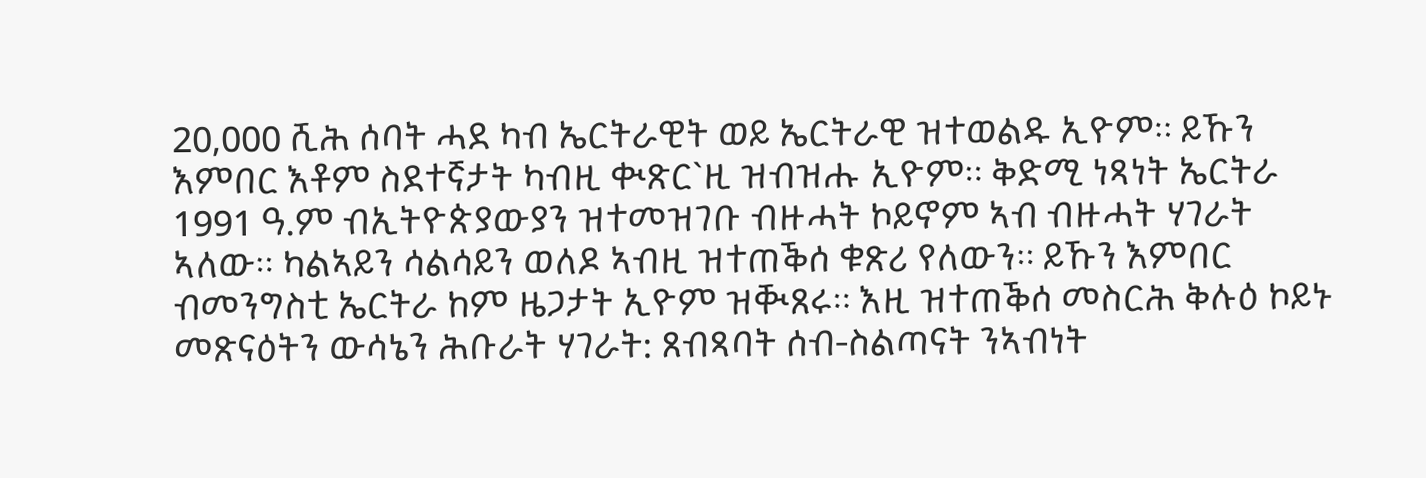20,000 ሺሕ ሰባት ሓደ ካብ ኤርትራዊት ወይ ኤርትራዊ ዝተወልዱ ኢዮም። ይኹን እምበር እቶም ስደተኛታት ካብዚ ቊጽር`ዚ ዝብዝሑ ኢዮም። ቅድሚ ነጻነት ኤርትራ 1991 ዓ.ም ብኢትዮጵያውያን ዝተመዝገቡ ብዙሓት ኮይኖም ኣብ ብዙሓት ሃገራት ኣለው። ካልኣይን ሳልሳይን ወለዶ ኣብዚ ዝተጠቕሰ ቁጽሪ የለውን። ይኹን እምበር ብመንግስቲ ኤርትራ ከም ዜጋታት ኢዮም ዝቚጸሩ። እዚ ዝተጠቕሰ መስርሕ ቅሉዕ ኮይኑ መጽናዕትን ውሳኔን ሕቡራት ሃገራት: ጸብጻባት ሰብ-ስልጣናት ንኣብነት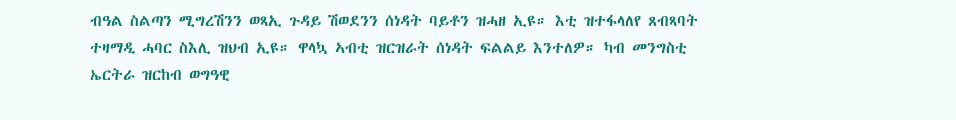ብዓል ስልጣን ሚግረሽንን ወጻኢ ጉዳይ ሽወደንን ሰነዳት ባይቶን ዝሓዘ ኢዩ። እቲ ዝተፋላለየ ጸብጻባት ተዛማዲ ሓባር ስእሊ ዝህብ ኢዩ። ዋላኳ ኣብቲ ዝርዝራት ሰነዳት ፍልልይ እንተለዎ። ካብ መንግስቲ ኤርትራ ዝርከብ ወግዓዊ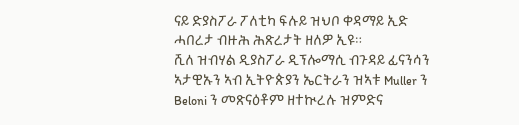ናይ ድያስፖራ ፖለቲካ ፍሉይ ዝህቦ ቀዳማይ ኢድ ሓበረታ ብዙሕ ሕጽረታት ዘለዎ ኢዩ።
ሺለ ዝብሃል ዲያስፖራ ዲፕሎማሲ ብጉዳይ ፊናንሳን ኣታዊኡን ኣብ ኢትዮጵያን ኤርትራን ዝኣቱ Muller ን Beloni ን መጽናዕቶም ዘተኲረሉ ዝምድና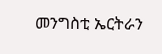መንግስቲ ኤርትራን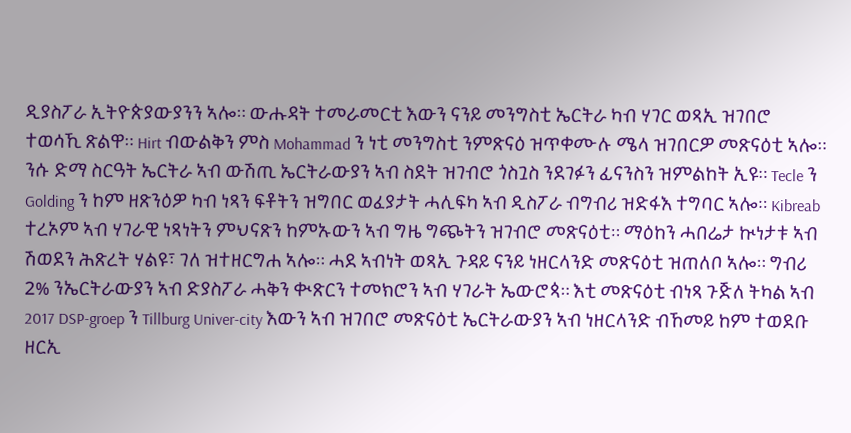ዲያስፖራ ኢትዮጵያውያንን ኣሎ። ውሑዳት ተመራመርቲ እውን ናንይ መንግስቲ ኤርትራ ካብ ሃገር ወጻኢ ዝገበሮ ተወሳኺ ጽልዋ። Hirt ብውልቅን ምስ Mohammad ን ነቲ መንግስቲ ንምጽናዕ ዝጥቀሙሉ ሜላ ዝገበርዎ መጽናዕቲ ኣሎ። ንሱ ድማ ስርዓት ኤርትራ ኣብ ውሽጢ ኤርትራውያን ኣብ ስደት ዝገብሮ ጎስጓስ ንደገፉን ፊናንስን ዝምልከት ኢዩ። Tecle ን Golding ን ከም ዘጽንዕዎ ካብ ነጻን ፍቶትን ዝግበር ወፈያታት ሓሊፍካ ኣብ ዲስፖራ ብግብሪ ዝድፋእ ተግባር ኣሎ። Kibreab ተረኦም ኣብ ሃገራዊ ነጻነትን ምህናጽን ከምኡውን ኣብ ግዜ ግጭትን ዝገብሮ መጽናዕቲ። ማዕከን ሓበሬታ ኲነታቱ ኣብ ሽወደን ሕጽረት ሃልዩ፣ ገለ ዝተዘርግሐ ኣሎ። ሓደ ኣብነት ወጻኢ ጉዳይ ናንይ ነዘርላንድ መጽናዕቲ ዝጠለቦ ኣሎ። ግብሪ 2% ንኤርትራውያን ኣብ ድያስፖራ ሓቅን ቊጽርን ተመክሮን ኣብ ሃገራት ኤውሮጳ። እቲ መጽናዕቲ ብነጻ ጉጅለ ትካል ኣብ 2017 DSP-groep ን Tillburg Univer-city እውን ኣብ ዝገበሮ መጽናዕቲ ኤርትራውያን ኣብ ነዘርላንድ ብኸመይ ከም ተወደቡ ዘርኢ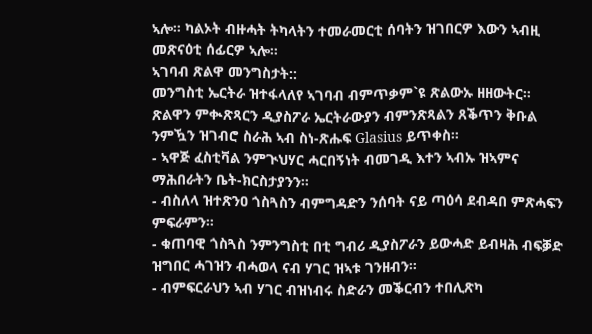ኣሎ። ካልኦት ብዙሓት ትካላትን ተመራመርቲ ሰባትን ዝገበርዎ እውን ኣብዚ መጽናዕቲ ሰፊርዎ ኣሎ።
ኣገባብ ጽልዋ መንግስታት::
መንግስቲ ኤርትራ ዝተፋላለየ ኣገባብ ብምጥቃም`ዩ ጽልውኡ ዘዘውትር። ጽልዋን ምቊጽጻርን ዲያስፖራ ኤርትራውያን ብምንጽጻልን ጸቕጥን ቅቡል ንምዃን ዝገብሮ ስራሕ ኣብ ስነ-ጽሑፍ Glasius ይጥቀስ።
- ኣዋጅ ፈስቲቫል ንምጒህሃር ሓርበኝነት ብመገዲ እተን ኣብኡ ዝኣምና ማሕበራትን ቤት-ክርስታያንን።
- ብስለላ ዝተጽንዐ ጎስጓስን ብምግዳድን ንሰባት ናይ ጣዕሳ ደብዳበ ምጽሓፍን ምፍራምን።
- ቁጠባዊ ጎስጓስ ንምንግስቲ በቲ ግብሪ ዲያስፖራን ይውሓድ ይብዛሕ ብፍቓድ ዝግበር ሓገዝን ብሓወላ ናብ ሃገር ዝኣቱ ገንዘብን።
- ብምፍርራህን ኣብ ሃገር ብዝነብሩ ስድራን መቕርብን ተበሊጽካ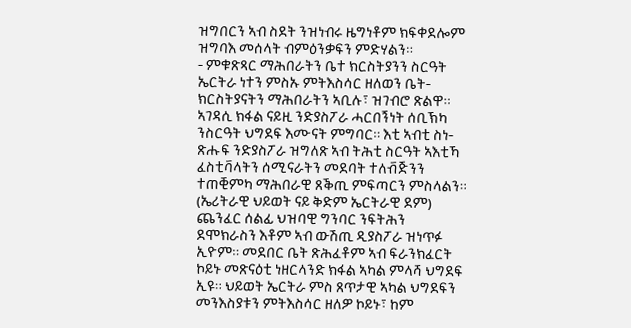ዝግበርን ኣብ ስደት ንዝነብሩ ዜግነቶም ክፍቀደሎም ዝግባእ መሰላት ብምዕንቃፍን ምድሃልን።
- ምቁጽጻር ማሕበራትን ቤተ ክርስትያንን ስርዓት ኤርትራ ነተን ምስኡ ምትእስሳር ዘለወን ቤት-ክርስትያናትን ማሕበራትን ኣቢሉ፣ ዝገብሮ ጽልዋ። ኣገዳሲ ክፋል ናይዚ ንድያስፖራ ሓርበኝነት ሰቢኽካ ንስርዓት ህግደፍ እሙናት ምግባር። እቲ ኣብቲ ስነ-ጽሑፍ ንድያስፖራ ዝግለጽ ኣብ ትሕቲ ስርዓት ኣእቲኻ ፈስቲቫላትን ሰሚናራትን መደባት ተለቭጅንን ተጠቒምካ ማሕበራዊ ጸቕጢ ምፍጣርን ምስላልን። (ኤሪትራዊ ህይወት ናይ ቅድም ኤርትራዊ ደም) ጨንፈር ሰልፊ ህዝባዊ ግንባር ንፍትሕን ደሞክራስን እቶም ኣብ ውሽጢ ዲያስፖራ ዝነጥፉ ኢዮም። መደበር ቤት ጽሕፈቶም ኣብ ፍራንክፈርት ኮይኑ መጽናዕቲ ነዘርላንድ ክፋል ኣካል ምላሻ ህግደፍ ኢዩ። ህይወት ኤርትራ ምስ ጸጥታዊ ኣካል ህግደፍን መንእስያቱን ምትእስሳር ዘለዎ ኮይኑ፣ ከም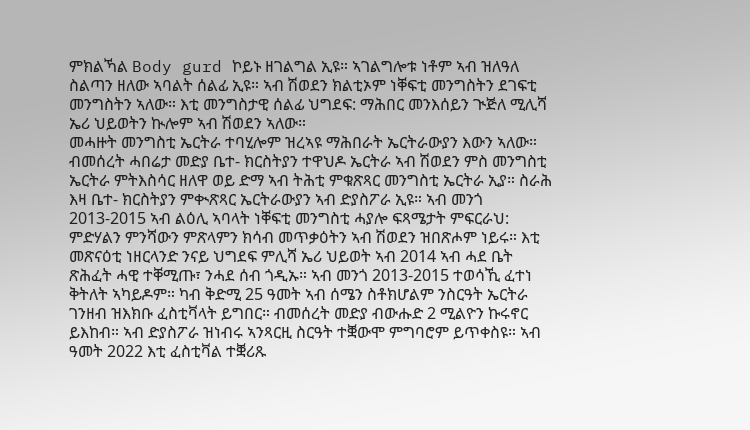ምክልኻል Body gurd ኮይኑ ዘገልግል ኢዩ። ኣገልግሎቱ ነቶም ኣብ ዝለዓለ ስልጣን ዘለው ኣባልት ሰልፊ ኢዩ። ኣብ ሽወደን ክልቲኦም ነቐፍቲ መንግስትን ደገፍቲ መንግስትን ኣለው። እቲ መንግስታዊ ሰልፊ ህግደፍ: ማሕበር መንእሰይን ጒጅለ ሚሊሻ ኤሪ ህይወትን ኲሎም ኣብ ሽወደን ኣለው።
መሓዙት መንግስቲ ኤርትራ ተባሂሎም ዝረኣዩ ማሕበራት ኤርትራውያን እውን ኣለው። ብመሰረት ሓበሬታ መድያ ቤተ- ክርስትያን ተዋህዶ ኤርትራ ኣብ ሽወደን ምስ መንግስቲ ኤርትራ ምትእስሳር ዘለዋ ወይ ድማ ኣብ ትሕቲ ምቁጽጻር መንግስቲ ኤርትራ ኢያ። ስራሕ እዛ ቤተ- ክርስትያን ምቊጽጻር ኤርትራውያን ኣብ ድያስፖራ ኢዩ። ኣብ መንጎ 2013-2015 ኣብ ልዕሊ ኣባላት ነቐፍቲ መንግስቲ ሓያሎ ፍጻሜታት ምፍርራህ: ምድሃልን ምንሻውን ምጽላምን ክሳብ መጥቃዕትን ኣብ ሽወደን ዝበጽሖም ነይሩ። እቲ መጽናዕቲ ነዘርላንድ ንናይ ህግደፍ ምሊሻ ኤሪ ህይወት ኣብ 2014 ኣብ ሓደ ቤት ጽሕፈት ሓዊ ተቐሚጡ፣ ንሓደ ሰብ ጎዲኡ። ኣብ መንጎ 2013-2015 ተወሳኺ ፈተነ ቅትለት ኣካይዶም። ካብ ቅድሚ 25 ዓመት ኣብ ሰሜን ስቶክሆልም ንስርዓት ኤርትራ ገንዘብ ዝእክቡ ፈስቲቫላት ይግበር። ብመሰረት መድያ ብውሑድ 2 ሚልዮን ኩሩኖር ይእከብ። ኣብ ድያስፖራ ዝነብሩ ኣንጻርዚ ስርዓት ተቛውሞ ምግባሮም ይጥቀስዩ። ኣብ ዓመት 2022 እቲ ፈስቲቫል ተቛሪጹ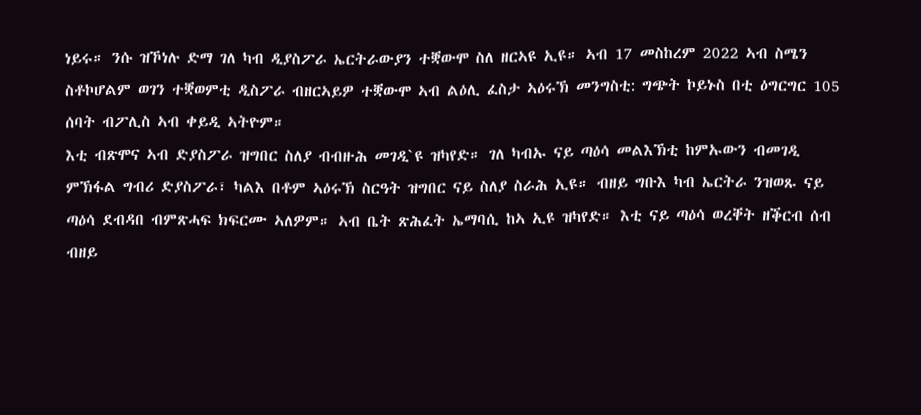ነይሩ። ንሱ ዝኾነሉ ድማ ገለ ካብ ዲያስፖራ ኤርትራውያን ተቛውሞ ስለ ዘርኣዩ ኢዩ። ኣብ 17 መስከረም 2022 ኣብ ስሜን ስቶኮሆልም ወገን ተቛወምቲ ዲስፖራ ብዘርኣይዎ ተቛውሞ ኣብ ልዕሊ ፈስታ ኣዕሩኽ መንግስቲ: ግጭት ኮይኑስ በቲ ዕግርግር 105 ሰባት ብፖሊስ ኣብ ቀይዲ ኣትዮም።
እቲ ብጽሞና ኣብ ድያስፖራ ዝግበር ስለያ ብብዙሕ መገዲ`ዩ ዝካየድ። ገለ ካብኡ ናይ ጣዕሳ መልእኽቲ ከምኡውን ብመገዲ ምኽፋል ግብሪ ድያስፖራ፣ ካልእ በቶም ኣዕሩኽ ስርዓት ዝግበር ናይ ስለያ ስራሕ ኢዩ። ብዘይ ግቡእ ካብ ኤርትራ ንዝወጹ ናይ ጣዕሳ ደብዳበ ብምጽሓፍ ክፍርሙ ኣለዎም። ኣብ ቤት ጽሕፈት ኤማባሲ ከኣ ኢዩ ዝካየድ። እቲ ናይ ጣዕሳ ወረቐት ዘቕርብ ሰብ ብዘይ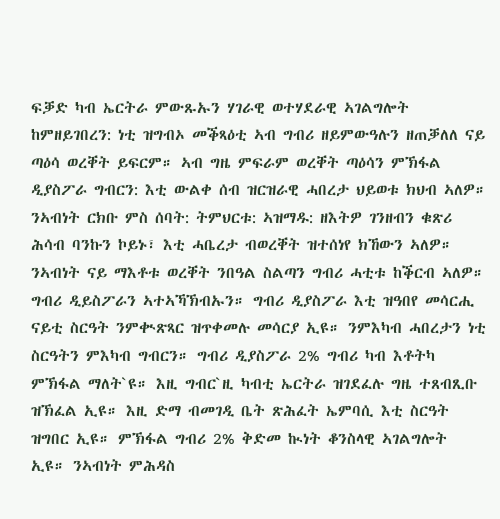ፍቓድ ካብ ኤርትራ ምውጹኡን ሃገራዊ ወተሃደራዊ ኣገልግሎት ከምዘይገበረን: ነቲ ዝግብኦ መቕጻዕቲ ኣብ ግብሪ ዘይምውዓሉን ዘጠቓለለ ናይ ጣዕሳ ወረቐት ይፍርም። ኣብ ግዜ ምፍራም ወረቐት ጣዕሳን ምኽፋል ዲያስፖራ ግብርን: እቲ ውልቀ ሰብ ዝርዝራዊ ሓበረታ ህይወቱ ክህብ ኣለዎ። ንኣብነት ርክቡ ምስ ሰባት: ትምህርቱ: ኣዝማዱ: ዘእትዎ ገንዘብን ቁጽሪ ሕሳብ ባንኩን ኮይኑ፣ እቲ ሓቤረታ ብወረቐት ዝተሰነየ ክኸውን ኣለዎ። ንኣብነት ናይ ማእቶቱ ወረቐት ንበዓል ስልጣን ግብሪ ሓቲቱ ከቕርብ ኣለዎ።
ግብሪ ዲይስፖራን ኣተኣኻኽብኡን። ግብሪ ዲያስፖራ እቲ ዝዓበየ መሳርሒ ናይቲ ስርዓት ንምቊጽጻር ዝጥቀመሉ መሳርያ ኢዩ። ንምእካብ ሓበረታን ነቲ ስርዓትን ምእካብ ግብርን። ግብሪ ዲያስፖራ 2% ግብሪ ካብ እቶትካ ምኽፋል ማለት`ዩ። እዚ ግብር`ዚ ካብቲ ኤርትራ ዝገደፈሉ ግዜ ተጸብጺቡ ዝኽፈል ኢዩ። እዚ ድማ ብመገዲ ቤት ጽሕፈት ኤምባሲ እቲ ስርዓት ዝግበር ኢዩ። ምኽፋል ግብሪ 2% ቅድመ ኲነት ቆንስላዊ ኣገልግሎት ኢዩ። ንኣብነት ምሕዳስ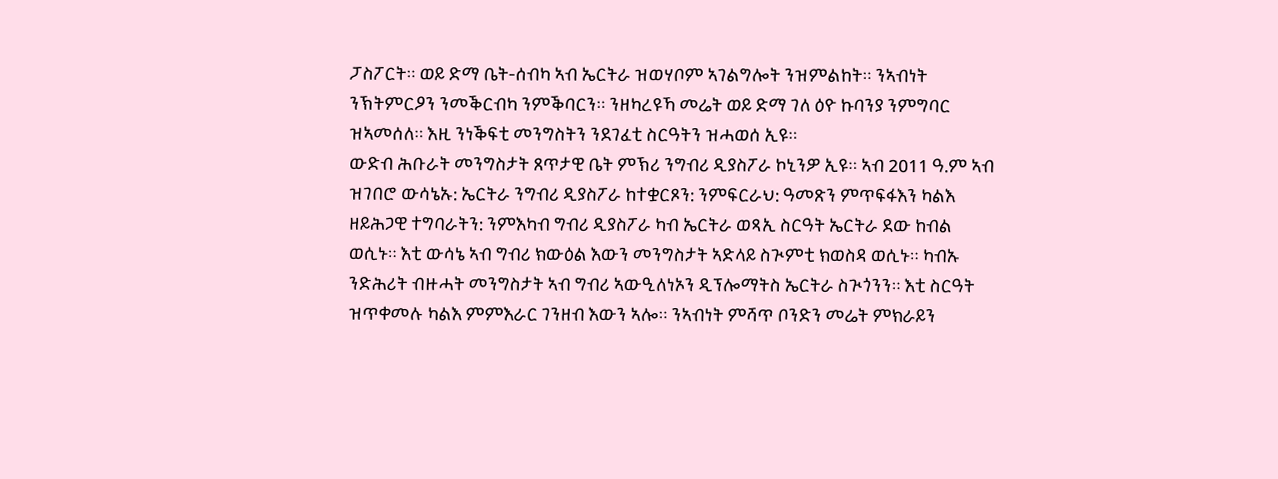ፓስፖርት። ወይ ድማ ቤት-ሰብካ ኣብ ኤርትራ ዝወሃቦም ኣገልግሎት ንዝምልከት። ንኣብነት ንኽትምርዖን ንመቕርብካ ንምቕባርን። ንዘካረዩኻ መሬት ወይ ድማ ገለ ዕዮ ኩባንያ ንምግባር ዝኣመሰለ። እዚ ንነቕፍቲ መንግስትን ንደገፈቲ ስርዓትን ዝሓወሰ ኢዩ።
ውድብ ሕቡራት መንግስታት ጸጥታዊ ቤት ምኽሪ ንግብሪ ዲያስፖራ ኮኒንዎ ኢዩ። ኣብ 2011 ዓ.ም ኣብ ዝገበሮ ውሳኔኡ: ኤርትራ ንግብሪ ዲያስፖራ ከተቋርጾን: ንምፍርራህ: ዓመጽን ምጥፍፋእን ካልእ ዘይሕጋዊ ተግባራትን: ንምእካብ ግብሪ ዲያስፖራ ካብ ኤርትራ ወጻኢ ስርዓት ኤርትራ ደው ከብል ወሲኑ። እቲ ውሳኔ ኣብ ግብሪ ክውዕል እውን መንግስታት ኣድላይ ስጒምቲ ክወስዳ ወሲኑ። ካብኡ ንድሕሪት ብዙሓት መንግስታት ኣብ ግብሪ ኣውዒለነኦን ዲፕሎማትስ ኤርትራ ስጒጎንን። እቲ ስርዓት ዝጥቀመሉ ካልእ ምምእራር ገንዘብ እውን ኣሎ። ንኣብነት ምሻጥ ቦንድን መሬት ምክራይን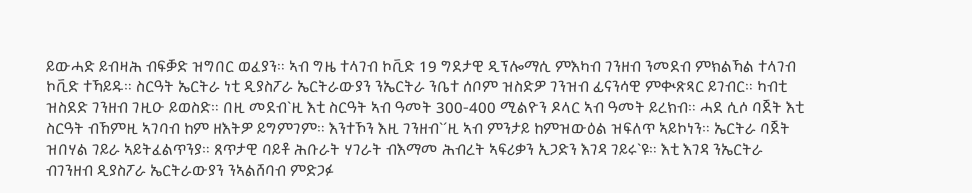ይውሓድ ይብዛሕ ብፍቓድ ዝግበር ወፈያን። ኣብ ግዜ ተላገብ ኮቪድ 19 ግደታዊ ዲፕሎማሲ ምእካብ ገንዘብ ንመደብ ምክልኻል ተላገብ ኮቪድ ተኻይዱ። ስርዓት ኤርትራ ነቲ ዲያስፖራ ኤርትራውያን ንኤርትራ ንቤተ ሰቦም ዝስድዎ ገንዝብ ፊናንሳዊ ምቊጽጻር ይገብር። ካብቲ ዝስደድ ገንዘብ ገዚዑ ይወስድ። በዚ መደብ`ዚ እቲ ስርዓት ኣብ ዓመት 300-400 ሚልዮን ዶላር ኣብ ዓመት ይረክብ። ሓደ ሲሶ ባጀት እቲ ስርዓት ብኸምዚ ኣገባብ ከም ዘእትዎ ይግምገም። እንተኾን እዚ ገንዘብ`´ዚ ኣብ ምንታይ ከምዝውዕል ዝፍለጥ ኣይኮነን። ኤርትራ ባጀት ዝበሃል ገይራ ኣይትፈልጥንያ። ጸጥታዊ ባይቶ ሕቡራት ሃገራት ብእማመ ሕብረት ኣፍሪቃን ኢጋድን እገዳ ገይሩ`ዩ። እቲ እገዳ ንኤርትራ ብገንዘብ ዲያስፖራ ኤርትራውያን ንኣልሸባብ ምድጋፉ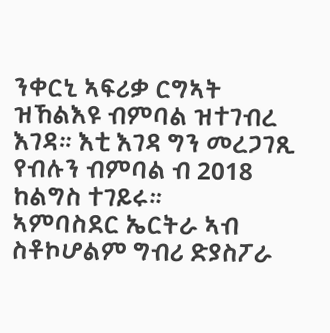ንቀርኒ ኣፍሪቃ ርግኣት ዝኸልእዩ ብምባል ዝተገብረ እገዳ። እቲ እገዳ ግን መረጋገጺ የብሉን ብምባል ብ 2018 ከልግስ ተገይሩ።
ኣምባስደር ኤርትራ ኣብ ስቶኮሆልም ግብሪ ድያስፖራ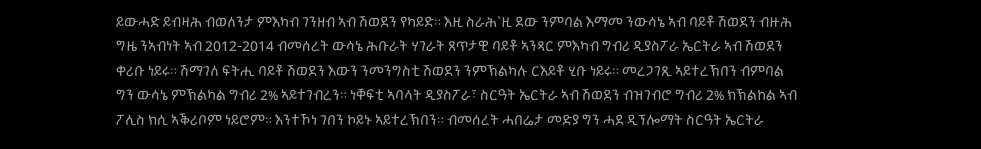ይውሓድ ይብዛሕ ብወለንታ ምእካብ ገንዘብ ኣብ ሽወደን የካይድ። እዚ ስራሕ`ዚ ደው ንምባል እማመ ንውሳኔ ኣብ ባይቶ ሽወደን ብዙሕ ግዜ ንኣብነት ኣብ 2012-2014 ብመሰረት ውሳኔ ሕቡራት ሃገራት ጸጥታዊ ባይቶ ኣንጻር ምእካብ ግብሪ ዲያስፖራ ኤርትራ ኣብ ሽወደን ቀሪቡ ነይሩ። ሽማገለ ፍትሒ ባይቶ ሽወደን እውን ንመንግስቲ ሽወደን ንምኽልካሉ ርእይቶ ሂቡ ነይሩ። መረጋገጺ ኣይተረኽበን ብምባል ግን ውሳኔ ምኽልካል ግብሪ 2% ኣይተገብረን። ነቐፍቲ ኣባላት ዲያስፖራ፣ ስርዓት ኤርትራ ኣብ ሽወደን ብዝገብሮ ግብሪ 2% ክኽልከል ኣብ ፖሊስ ክሲ ኣቕሪቦም ነይሮም። እንተኾነ ገበን ኮይኑ ኣይተረኽበን። ብመሰረት ሓበሬታ መድያ ግን ሓደ ዲፕሎማት ስርዓት ኤርትራ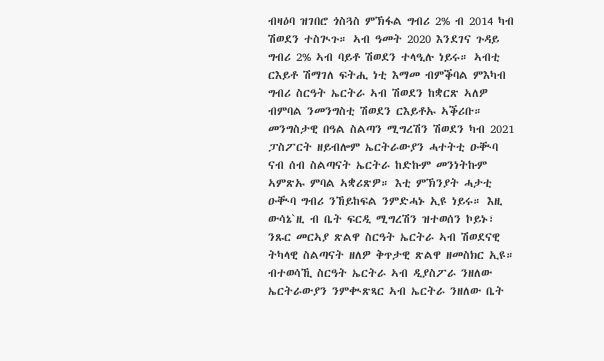ብዛዕባ ዝገበሮ ጎስጓስ ምኽፋል ግብሪ 2% ብ 2014 ካብ ሽወደን ተስጒጉ። ኣብ ዓመት 2020 እንደገና ጉዳይ ግብሪ 2% ኣብ ባይቶ ሽወደን ተላዒሉ ነይሩ። ኣብቲ ርእይቶ ሽማገለ ፍትሒ ነቲ እማመ ብምቕባል ምእካብ ግብሪ ስርዓት ኤርትራ ኣብ ሽወደን ከቋርጽ ኣለዎ ብምባል ንመንግስቲ ሽወደን ርእይቶኡ ኣቕሪቡ። መንግስታዊ በዓል ስልጣን ሚግረሽን ሽወደን ካብ 2021 ፓስፖርት ዘይብሎም ኤርትራውያን ሓተትቲ ዑቚባ ናብ ሰብ ስልጣናት ኤርትራ ከድኩም መንነትኩም ኣምጽኡ ምባል ኣቋሪጽዎ። እቲ ምኽንያት ሓታቲ ዑቚባ ግብሪ ንኸይከፍል ንምድሓኑ ኢዩ ነይሩ። እዚ ውሳኔ`ዚ ብ ቤት ፍርዲ ሚግረሽን ዝተወሰን ኮይኑ፣ ንጹር መርኣያ ጽልዋ ስርዓት ኤርትራ ኣብ ሽወደናዊ ትካላዊ ስልጣናት ዘለዎ ቅጥታዊ ጽልዋ ዘመስክር ኢዩ። ብተወሳኺ ስርዓት ኤርትራ ኣብ ዲያስፖራ ንዘለው ኤርትራውያን ንምቊጽጻር ኣብ ኤርትራ ንዘለው ቤት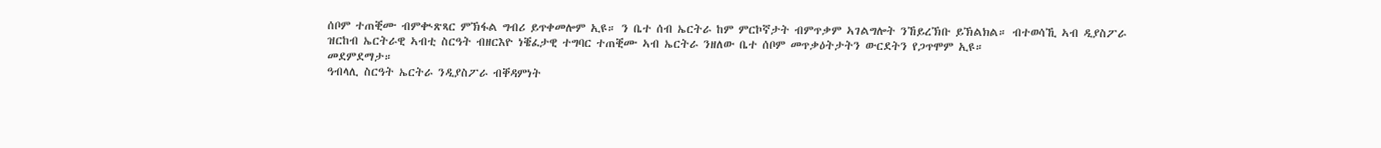ሰቦም ተጠቒሙ ብምቊጽጻር ምኽፋል ግብሪ ይጥቀመሎም ኢዩ። ን ቤተ ሰብ ኤርትራ ከም ምርኮኛታት ብምጥቃም ኣገልግሎት ንኸይረኽቡ ይኽልክል። ብተወሳኺ ኣብ ዲያስፖራ ዝርከብ ኤርትራዊ ኣብቲ ስርዓት ብዘርእዮ ነቔፈታዊ ተግባር ተጠቒሙ ኣብ ኤርትራ ንዘለው ቤተ ሰቦም መጥቃዕትታትን ውርደትን የጋጥሞም ኢዩ።
መደምደማታ።
ዓብላሊ ስርዓት ኤርትራ ንዲያስፖራ ብቐዳምነት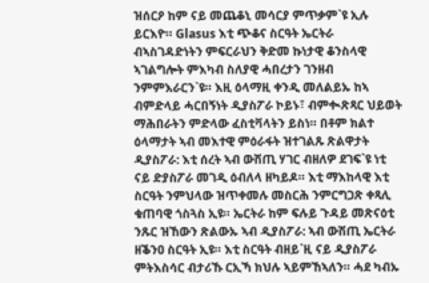ዝሰርዖ ከም ናይ መጨቆኒ መሳርያ ምጥቃም`ዩ ኢሉ ይርእዮ። Glasus እቲ ጭቆና ስርዓት ኤርትራ ብኣስገዳድነትን ምፍርራህን ቅድመ ኩነታዊ ቆንስላዊ ኣገልግሎት ምእካብ ስለያዊ ሓበረታን ገንዘብ ንምምእራርን`ዩ። እዚ ዕላማዚ ቀንዲ መለልይኡ ከኣ ብምድላይ ሓርበኝነት ዲያስፖራ ኮይኑ፣ ብምቊጽጻር ህይወት ማሕበራትን ምድላው ፈስቲቫላትን ይስነ። በቶም ክልተ ዕላማታት ኣብ መእተዊ ምዕራፋት ዝተገልጹ ጽልዋታት ዲያስፖራ: እቲ ሰረት ኣብ ውሽጢ ሃገር ብዘለዎ ደገፍ`ዩ ነቲ ናይ ድያስፖራ መገዲ ዕብለላ ዘካይዶ። እቲ ማእከላዊ እቲ ስርዓት ንምህላው ዝጥቀመሉ መስርሕ ንምርግጋጽ ቀጻሊ ቁጠባዊ ጎስጓስ ኢዩ። ኤርትራ ከም ፍሉይ ጉዳይ መጽናዕቲ ንጹር ዝኸውን ጽልውኡ ኣብ ዲያስፖራ: ኣብ ውሽጢ ኤርትራ ዘቕንዐ ስርዓት ኢዩ። እቲ ስርዓት ብዘይ`ዚ ናይ ዲያስፖራ ምትእስሳር ብታሪኹ ርኢኻ ክህሉ ኣይምኸኣለን። ሓደ ካብኡ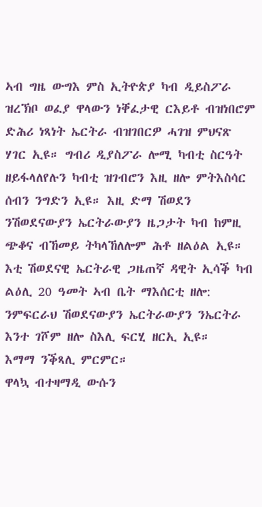ኣብ ግዜ ውግእ ምስ ኢትዮጵያ ካብ ዲይስፖራ ዝረኽቦ ወፈያ ዋላውን ነቐፈታዊ ርእይቶ ብዝነበሮም ድሕሪ ነጻነት ኤርትራ ብዝገበርዎ ሓገዝ ምህናጽ ሃገር ኢዩ። ግብሪ ዲያስፖራ ሎሚ ካብቲ ስርዓት ዘይፋላለየሉን ካብቲ ዝገብሮን እዚ ዘሎ ምትእስሳር ሰብን ንግድን ኢዩ። እዚ ድማ ሽወደን ንሽወደናውያን ኤርትራውያን ዜጋታት ካብ ከምዚ ጭቆና ብኸመይ ትካላኸለሎም ሕቶ ዘልዕል ኢዩ። እቲ ሽወደናዊ ኤርትራዊ ጋዜጠኛ ዳዊት ኢሳቕ ካብ ልዕሊ 20 ዓመት ኣብ ቤት ማእሰርቲ ዘሎ: ንምፍርራህ ሽወደናውያን ኤርትራውያን ንኤርትራ እንተ ገሾም ዘሎ ስእሊ ፍርሂ ዘርኢ ኢዩ።
እማማ ንቕጻሊ ምርምር።
ዋላኳ ብተዛማዲ ውሱን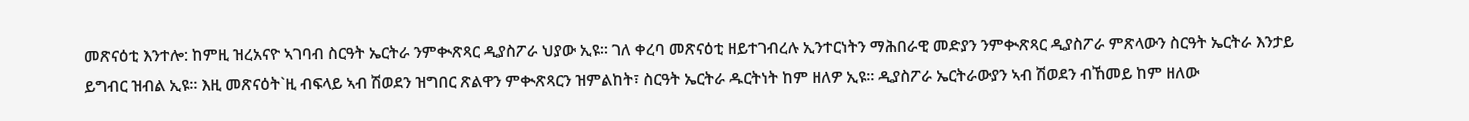መጽናዕቲ እንተሎ: ከምዚ ዝረአናዮ ኣገባብ ስርዓት ኤርትራ ንምቊጽጻር ዲያስፖራ ህያው ኢዩ። ገለ ቀረባ መጽናዕቲ ዘይተገብረሉ ኢንተርነትን ማሕበራዊ መድያን ንምቊጽጻር ዲያስፖራ ምጽላውን ስርዓት ኤርትራ እንታይ ይግብር ዝብል ኢዩ። እዚ መጽናዕት`ዚ ብፍላይ ኣብ ሽወደን ዝግበር ጽልዋን ምቊጽጻርን ዝምልከት፣ ስርዓት ኤርትራ ዱርትነት ከም ዘለዎ ኢዩ። ዲያስፖራ ኤርትራውያን ኣብ ሽወደን ብኸመይ ከም ዘለው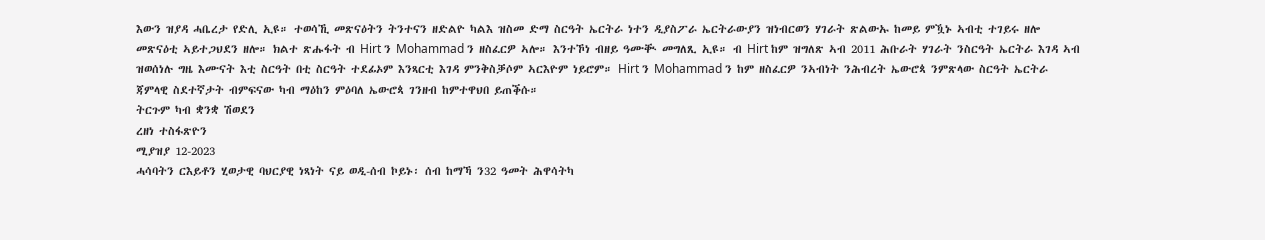እውን ዝያዳ ሓቤረታ የድሊ ኢዩ። ተወሳኺ መጽናዕትን ትንተናን ዘድልዮ ካልእ ዝስመ ድማ ስርዓት ኤርትራ ነተን ዲያስፖራ ኤርትራውያን ዝነብርወን ሃገራት ጽልውኡ ከመይ ምዃኑ ኣብቲ ተገይሩ ዘሎ መጽናዕቲ ኣይተጋህደን ዘሎ። ክልተ ጽሑፋት ብ Hirt ን Mohammad ን ዘስፈርዎ ኣሎ። እንተኾነ ብዘይ ዓሙቚ መግለጺ ኢዩ። ብ Hirt ከም ዝግለጽ ኣብ 2011 ሕቡራት ሃገራት ንስርዓት ኤርትራ እገዳ ኣብ ዝወሰነሉ ግዜ እሙናት እቲ ስርዓት በቲ ስርዓት ተደፊኦም እንጻርቲ እገዳ ምንቅስቓሶም ኣርእዮም ነይሮም። Hirt ን Mohammad ን ከም ዘስፈርዎ ንኣብነት ንሕብረት ኤውሮጳ ንምጽላው ስርዓት ኤርትራ ጃምላዊ ስደተኛታት ብምፍናው ካብ ማዕከን ምዕባለ ኤውሮጳ ገንዘብ ከምተዋህበ ይጠቕሱ።
ትርጉም ካብ ቋንቋ ሽወደን
ረዘነ ተስፋጽዮን
ሚያዝያ 12-2023
ሓሳባትን ርእይቶን ሂወታዊ ባህርያዊ ነጻነት ናይ ወዲ-ሰብ ኮይኑ፡ ሰብ ከማኻ ን32 ዓመት ሕዋሳትካ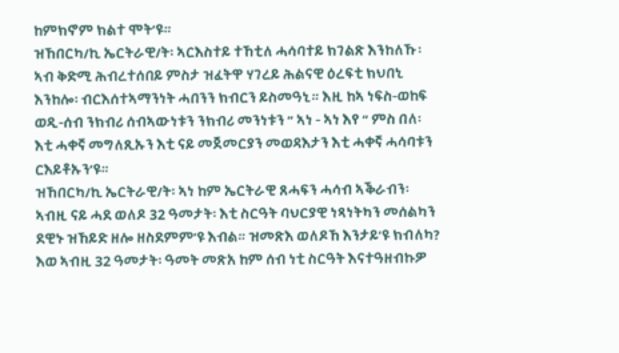ከምክኖም ክልተ ሞት’ዩ።
ዝኸበርካ/ኪ ኤርትራዊ/ት፡ ኣርእስተይ ተኸቲለ ሓሳባተይ ክገልጽ እንከለኹ፡ ኣብ ቅድሚ ሕብረተሰበይ ምስታ ዝፈትዋ ሃገረይ ሕልናዊ ዕረፍቲ ክህበኒ እንከሎ፡ ብርእሰተኣማንነት ሓበንን ክብርን ይስመዓኒ። እዚ ከኣ ነፍስ-ወከፍ ወዲ-ሰብ ንክብሪ ሰብኣውነቱን ንክብሪ መንነቱን “ ኣነ - ኣነ እየ “ ምስ በለ፡ እቲ ሓቀኛ መግለጺኡን እቲ ናይ መጀመርያን መወዳእታን እቲ ሓቀኛ ሓሳባቱን ርእይቶኡን’ዩ።
ዝኸበርካ/ኪ ኤርትራዊ/ት፡ ኣነ ከም ኤርትራዊ ጸሓፍን ሓሳብ ኣቕራብን፡ ኣብዚ ናይ ሓደ ወለዶ 32 ዓመታት፡ እቲ ስርዓት ባህርያዊ ነጻነትካን መሰልካን ደዊኑ ዝኸይድ ዘሎ ዘስደምም’ዩ እብል። ዝመጽእ ወለዶኸ እንታይ’ዩ ክብለካ? እወ ኣብዚ 32 ዓመታት፡ ዓመት መጽአ ከም ሰብ ነቲ ስርዓት እናተዓዘብኩዎ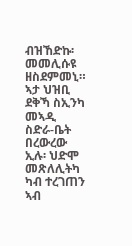ብዝኸድኩ፡ መመሊሱዩ ዘስደምመኒ። ኣታ ህዝቢ ደቅኻ ስኢንካ መኣዲ ስድራ-ቤት በረውረው ኢሉ፡ ህድሞ መጽለሊትካ ካብ ተረገጠን ኣብ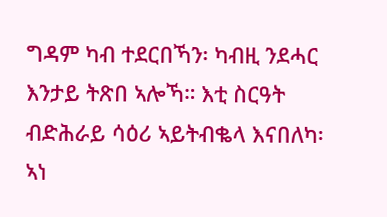ግዳም ካብ ተደርበኻን፡ ካብዚ ንደሓር እንታይ ትጽበ ኣሎኻ። እቲ ስርዓት ብድሕራይ ሳዕሪ ኣይትብቈላ እናበለካ፡ ኣነ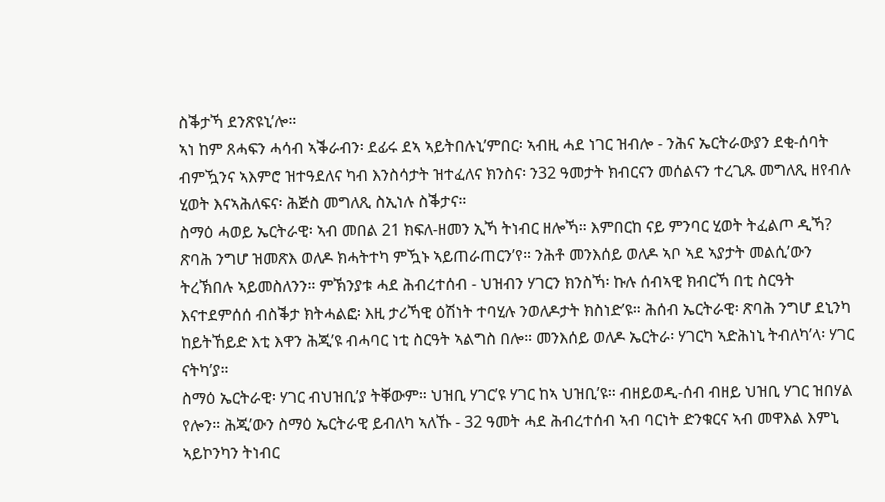ስቕታኻ ደንጽዩኒ’ሎ።
ኣነ ከም ጸሓፍን ሓሳብ ኣቕራብን፡ ደፊሩ ደኣ ኣይትበሉኒ’ምበር፡ ኣብዚ ሓደ ነገር ዝብሎ - ንሕና ኤርትራውያን ደቂ-ሰባት ብምዃንና ኣእምሮ ዝተዓደለና ካብ እንስሳታት ዝተፈለና ክንስና፡ ን32 ዓመታት ክብርናን መሰልናን ተረጊጹ መግለጺ ዘየብሉ ሂወት እናኣሕለፍና፡ ሕጅስ መግለጺ ስኢነሉ ስቕታና።
ስማዕ ሓወይ ኤርትራዊ፡ ኣብ መበል 21 ክፍለ-ዘመን ኢኻ ትነብር ዘሎኻ። እምበርከ ናይ ምንባር ሂወት ትፈልጦ ዲኻ? ጽባሕ ንግሆ ዝመጽእ ወለዶ ክሓትተካ ምዃኑ ኣይጠራጠርን’የ። ንሕቶ መንእሰይ ወለዶ ኣቦ ኣደ ኣያታት መልሲ’ውን ትረኽበሉ ኣይመስለንን። ምኽንያቱ ሓደ ሕብረተሰብ - ህዝብን ሃገርን ክንስኻ፡ ኩሉ ሰብኣዊ ክብርኻ በቲ ስርዓት እናተደምሰሰ ብስቕታ ክትሓልፎ፡ እዚ ታሪኻዊ ዕሽነት ተባሂሉ ንወለዶታት ክስነድ’ዩ። ሕሰብ ኤርትራዊ፡ ጽባሕ ንግሆ ደኒንካ ከይትኸይድ እቲ እዋን ሕጂ’ዩ ብሓባር ነቲ ስርዓት ኣልግስ በሎ። መንእሰይ ወለዶ ኤርትራ፡ ሃገርካ ኣድሕነኒ ትብለካ’ላ፡ ሃገር ናትካ’ያ።
ስማዕ ኤርትራዊ፡ ሃገር ብህዝቢ’ያ ትቐውም። ህዝቢ ሃገር’ዩ ሃገር ከኣ ህዝቢ’ዩ። ብዘይወዲ-ሰብ ብዘይ ህዝቢ ሃገር ዝበሃል የሎን። ሕጂ’ውን ስማዕ ኤርትራዊ ይብለካ ኣለኹ - 32 ዓመት ሓደ ሕብረተሰብ ኣብ ባርነት ድንቁርና ኣብ መዋእል እምኒ ኣይኮንካን ትነብር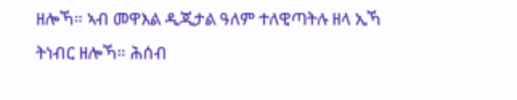ዘሎኻ። ኣብ መዋእል ዲጂታል ዓለም ተለዊጣትሉ ዘላ ኢኻ ትነብር ዘሎኻ። ሕሰብ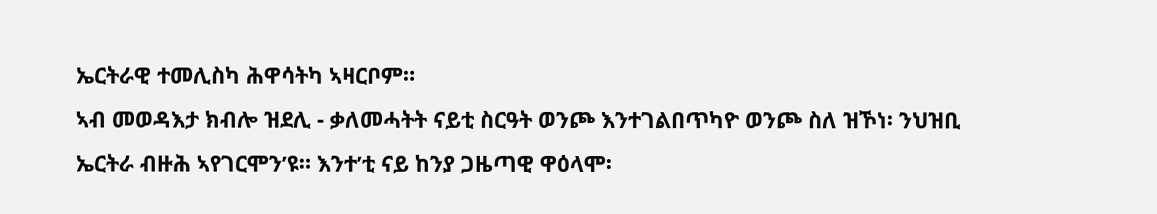ኤርትራዊ ተመሊስካ ሕዋሳትካ ኣዛርቦም።
ኣብ መወዳእታ ክብሎ ዝደሊ - ቃለመሓትት ናይቲ ስርዓት ወንጮ እንተገልበጥካዮ ወንጮ ስለ ዝኾነ፡ ንህዝቢ ኤርትራ ብዙሕ ኣየገርሞን’ዩ። እንተ’ቲ ናይ ከንያ ጋዜጣዊ ዋዕላሞ፡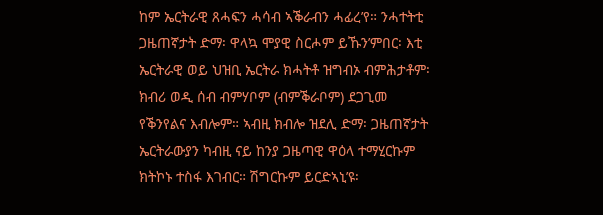ከም ኤርትራዊ ጸሓፍን ሓሳብ ኣቕራብን ሓፊረ’የ። ንሓተትቲ ጋዜጠኛታት ድማ፡ ዋላኳ ሞያዊ ስርሖም ይኹን’ምበር፡ እቲ ኤርትራዊ ወይ ህዝቢ ኤርትራ ክሓትቶ ዝግብኦ ብምሕታቶም፡ ክብሪ ወዲ ሰብ ብምሃቦም (ብምቕራቦም) ደጋጊመ የቕንየልና እብሎም። ኣብዚ ክብሎ ዝደሊ ድማ፡ ጋዜጠኛታት ኤርትራውያን ካብዚ ናይ ከንያ ጋዜጣዊ ዋዕላ ተማሂርኩም ክትኮኑ ተስፋ እገብር። ሽግርኩም ይርድኣኒ’ዩ፡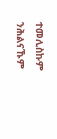ተመሊስኩም ንሕልናኹም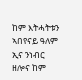ከም እትሓትቱን ኣበየናይ ዓለም ኢና ንነብር ዘሎና ከም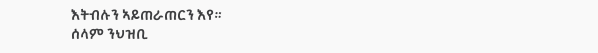እትብሉን ኣይጠራጠርን እየ።
ሰላም ንህዝቢ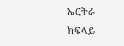ኤርትራ
ክፍላይ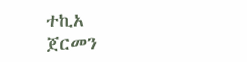ተኪአ
ጀርመን